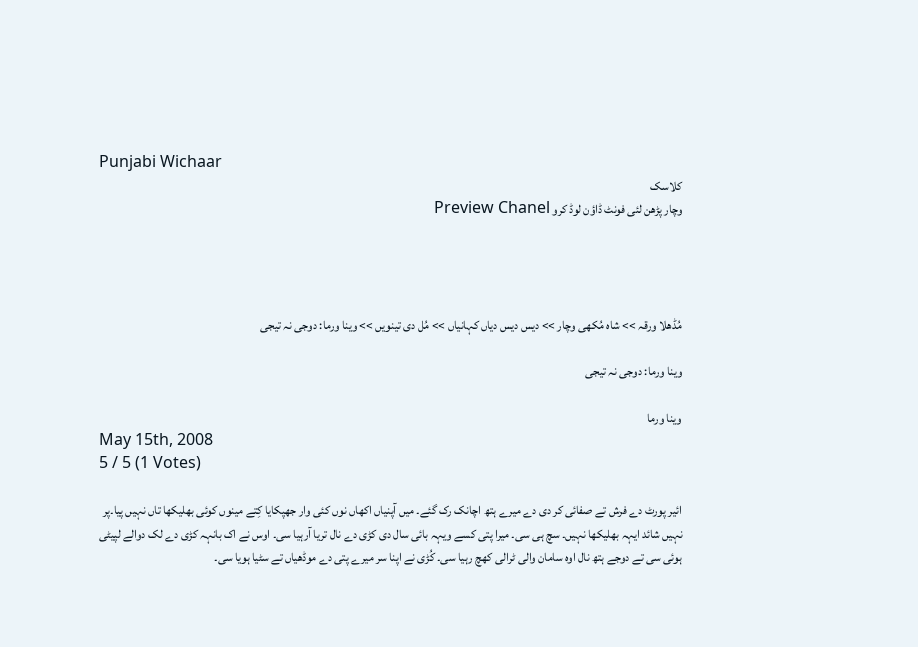Punjabi Wichaar
کلاسک
وچار پڑھن لئی فونٹ ڈاؤن لوڈ کرو Preview Chanel




مُڈھلا ورقہ >> شاہ مُکھی وچار >> دیس دیس دیاں کہانیاں >> مُل دی تینویں >> وینا ورما: دوجی نہ تیجی

وینا ورما: دوجی نہ تیجی

وینا ورما
May 15th, 2008
5 / 5 (1 Votes)

ائیر پورٹ دے فرش تے صفائی کر دی دے میرے ہتھ اچانک رک گئے۔ میں آپنیاں اکھاں نوں کئی وار جھپکایا کِتے مینوں کوئی بھلیکھا تاں نہیں پیا۔پر نہیں شائد ایہہ بھلیکھا نہیں۔ سچ ہی سی۔ میرا پتی کسے ویہہ بائی سال دی کڑی دے نال تریا آرہیا سی۔ اوس نے اک بانہہ کڑی دے لک دوالے لپیٹی ہوئی سی تے دوجے ہتھ نال اوہ سامان والی ٹرالی کھچ رہیا سی۔ کُڑی نے اپنا سر میرے پتی دے موڈھیاں تے سٹیا ہویا سی۔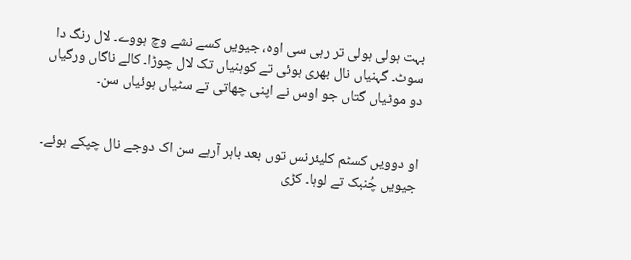بہت ہولی ہولی تر رہی سی اوہ، جیویں کسے نشے وچ ہووے۔ لال رنگ دا سوٹ۔ گہنیاں نال بھری ہوئی تے کوہنیاں تک لال چوڑا۔ کالے ناگاں ورگیاں دو موٹیاں گتاں جو اوس نے اپنی چھاتی تے سٹیاں ہوئیاں سن۔


او دوویں کسٹم کلیئرنس توں بعد باہر آرہے سن اک دوجے نال چپکے ہوئے۔ جیویں چُنبک تے لوہا۔ کڑی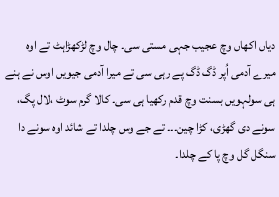دیاں اکھاں وچ عجیب جہی مستی سی۔ چال وچ لڑکھڑاہٹ تے اوہ میرے آدمی اُپر ڈگ ڈگ پے رہی سی تے میرا آدمی جیویں اوس نے ہنے ہی سولہویں بسنت وچ قدم رکھیا ہی سی۔ کالا گرم سوٹ ،لال پگ، سونے دی گھڑی، کڑا چین۔۔۔ تے جے وس چلدا تے شائد اوہ سونے دا سنگل گل وچ پا کے چلدا۔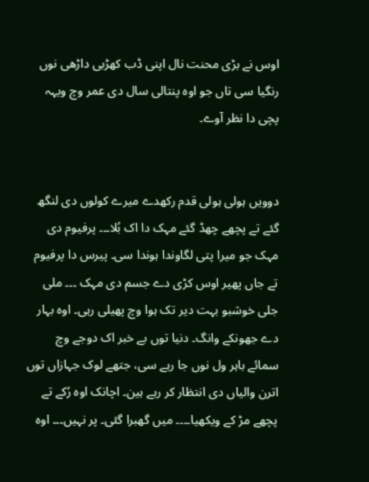اوس نے بڑی محنت نال اپنی ڈب کھڑبی داڑھی نوں رنگیا سی تاں جو اوہ پنتالی سال دی عمر وچ ویہہ پچی دا نظر آوے۔


دوویں ہولی ہولی قدم رکھدے میرے کولوں دی لنگھ گئے تے پچھے چھڈ گئے مہک دا اک بُلا۔۔۔ پرفیوم دی مہک جو میرا پتی لگاوندا ہوندا سی۔ پیرس دا پرفیوم تے جاں پھیر اوس کڑی دے جسم دی مہک ۔۔۔ ملی جلی خوشبو بہت دیر تک ہوا وچ پھیلی رہی۔ اوہ بہار دے جھونکے وانگ۔ دنیا توں بے خبر اک دوجے وچ سمائے باہر ول نوں جا رہے سی، جتھے لوک جہازاں توں اترن والیاں دی انتظار کر رہے ہین۔ اچانک اوہ رُکے تے پچھے مڑ کے ویکھیا۔۔۔۔ میں گھبرا گئی۔ پر نہیں۔۔۔ اوہ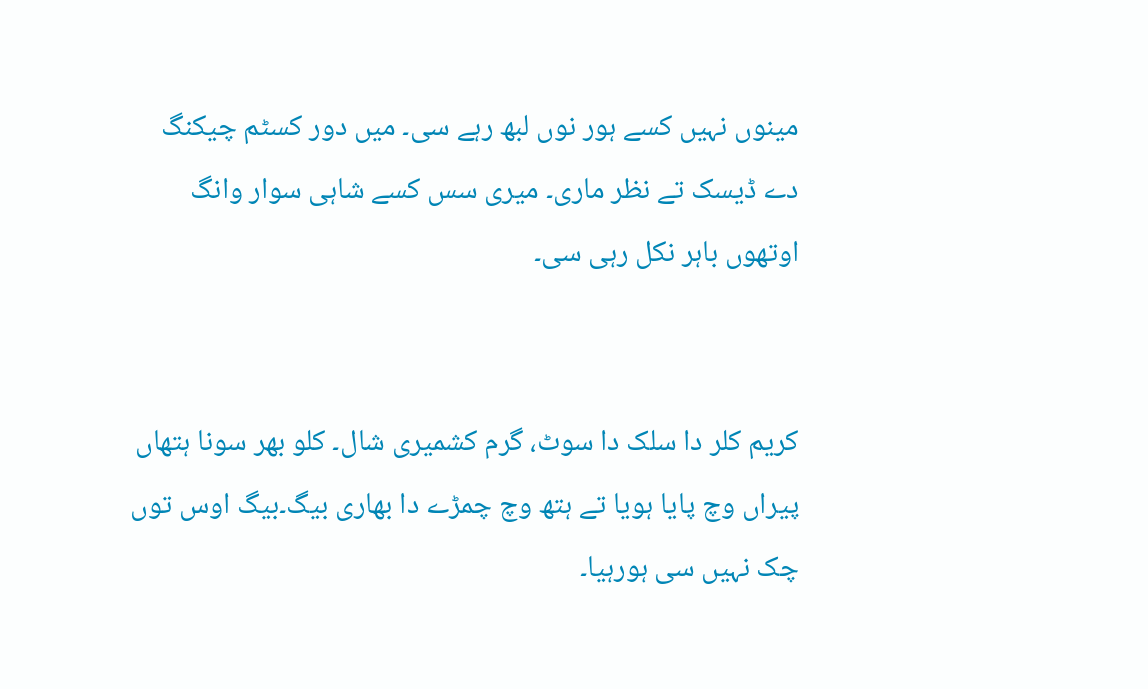مینوں نہیں کسے ہور نوں لبھ رہے سی۔ میں دور کسٹم چیکنگ دے ڈیسک تے نظر ماری۔ میری سس کسے شاہی سوار وانگ اوتھوں باہر نکل رہی سی۔


کریم کلر دا سلک دا سوٹ، گرم کشمیری شال۔ کلو بھر سونا ہتھاں پیراں وچ پایا ہویا تے ہتھ وچ چمڑے دا بھاری بیگ۔بیگ اوس توں چک نہیں سی ہورہیا۔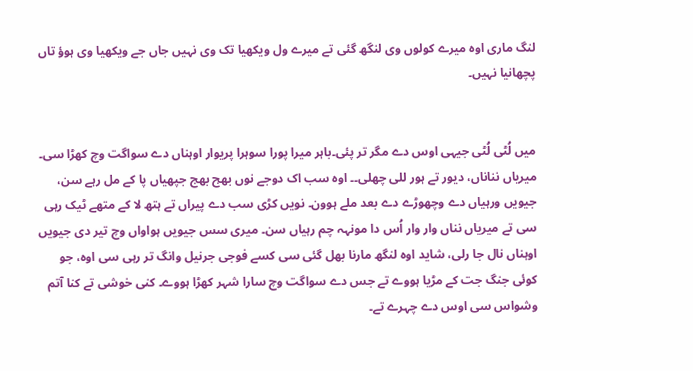لنگ ماری اوہ میرے کولوں وی لنگھ گئی تے میرے ول ویکھیا تک وی نہیں جاں جے ویکھیا وی ہوؤ تاں پچھانیا نہیں۔


میں لُٹی لُٹی جیہی اوس دے مگر تر پئی۔باہر میرا پورا سوہرا پریوار اوہناں دے سواگت وچ کھڑا سی۔ میریاں نناناں، دیور تے ہور للی چھلی۔۔ اوہ سب اک دوجے نوں بھج بھج جپھیاں پا کے مل رہے سن، جیویں ورہیاں دے وچھوڑے دے بعد ملے ہوون۔ نویں کڑی سب دے پیراں تے ہتھ لا کے متھے ٹیک رہی سی تے میریاں نناں وار وار اُس دا مونہہ چم رہیاں سن۔ میری سس جیویں ہواواں وچ تیر دی جیویں اوہناں نال جا رلی، شاید اوہ لنگھ مارنا بھل گئی سی کسے فوجی جرنیل وانگ تر رہی سی اوہ، جو کوئی جنگ جت کے مڑیا ہووے تے جس دے سواگت وچ سارا شہر کھڑا ہووے۔ کنی خوشی تے کنا آتم وشواس سی اوس دے چہرے تے۔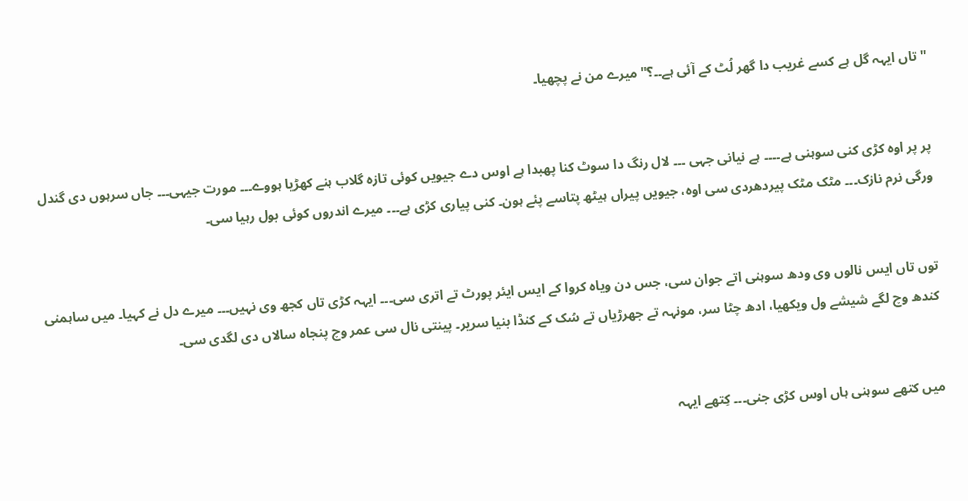'' تاں ایہہ گل ہے کسے غریب دا گھر لُٹ کے آئی ہے۔۔؟'' میرے من نے پچھیا۔


پر پر اوہ کڑی کنی سوہنی ہے۔۔۔۔ ہے نیانی جہی ۔۔۔ لال رنگ دا سوٹ کنا پھبدا ہے اوس دے جیویں کوئی تازہ گلاب ہنے کھڑیا ہووے۔۔۔ مورت جیہی۔۔۔ جاں سرہوں دی گندل ورگی نرم نازک۔۔۔ مٹک مٹک پیردھردی سی اوہ، جیویں پیراں ہیٹھ پتاسے پئے ہون۔ کنی پیاری کڑی ہے۔۔۔ میرے اندروں کوئی بول رہیا سی۔


توں تاں ایس نالوں وی ودھ سوہنی اتے جوان سی، جس دن ویاہ کروا کے ایس ایئر پورٹ تے اتری سی۔۔۔ ایہہ کڑی تاں کجھ وی نہیں۔۔۔ میرے دل نے کہیا۔ میں ساہمنی کندھ وچ لگے شیشے ول ویکھیا، ادھ چٹا سر، مونہہ تے جھرڑیاں تے سُک کے کنڈا بنیا سریر۔ پینتی نال سی عمر وچ پنجاہ سالاں دی لگدی سی۔


میں کتھے سوہنی ہاں اوس کڑی جنی۔۔۔ کِتھے ایہہ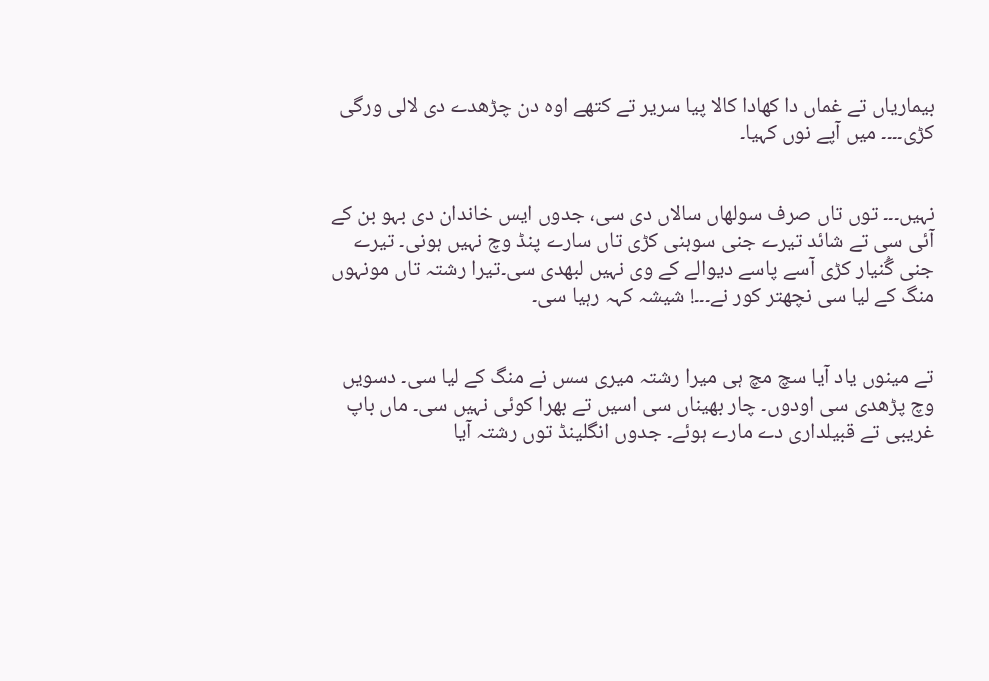بیماریاں تے غماں دا کھادا کالا پیا سریر تے کتھے اوہ دن چڑھدے دی لالی ورگی کڑی۔۔۔۔ میں آپے نوں کہیا۔


نہیں۔۔۔ توں تاں صرف سولھاں سالاں دی سی، جدوں ایس خاندان دی بہو بن کے آئی سی تے شائد تیرے جنی سوہنی کڑی تاں سارے پنڈ وچ نہیں ہونی۔ تیرے جنی گُنیار کڑی آسے پاسے دیوالے کے وی نہیں لبھدی سی۔تیرا رشتہ تاں مونہوں منگ کے لیا سی نچھتر کور نے۔۔۔! شیشہ کہہ رہیا سی۔


تے مینوں یاد آیا سچ مچ ہی میرا رشتہ میری سس نے منگ کے لیا سی۔ دسویں وچ پڑھدی سی اودوں۔ چار بھیناں سی اسیں تے بھرا کوئی نہیں سی۔ ماں باپ غریبی تے قبیلداری دے مارے ہوئے۔ جدوں انگلینڈ توں رشتہ آیا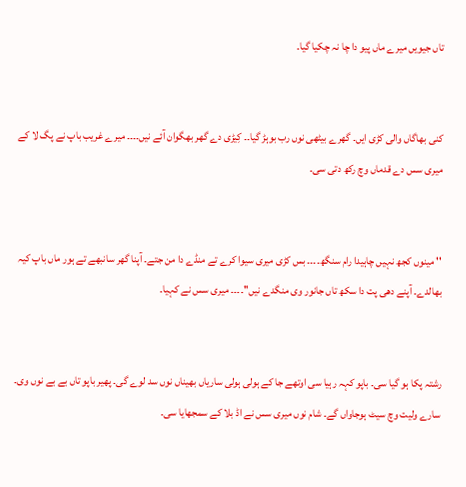تاں جیویں میرے ماں پیو دا چا نہ چکیا گیا۔


کنی بھاگاں والی کڑی ایں۔ گھرے بیٹھی نوں رب بوہڑ گیا۔۔ کِیڑی دے گھر بھگوان آئے نیں۔۔۔۔ میرے غریب باپ نے پگ لا کے میری سس دے قدماں وچ رکھ دتی سی۔


'' مینوں کجھ نہیں چاہیدا رام سنگھ۔۔۔۔ بس کڑی میری سیوا کرے تے منڈے دا من جتے۔ آپنا گھر سانبھے تے ہور ماں باپ کیہ بھالدے۔ آپنے دھی پت دا سکھ تاں جانور وی منگدے نیں''۔۔۔۔ میری سس نے کہیا۔


رشتہ پکا ہو گیا سی۔ باپو کہہ رہیا سی اوتھے جا کے ہولی ہولی ساریاں بھیناں نوں سد لوے گی۔ پھیر باپو تاں بے بے نوں وی۔ سارے ولیت وچ سیٹ ہوجاواں گے۔ شام نوں میری سس نے اڈ بلا کے سمجھایا سی۔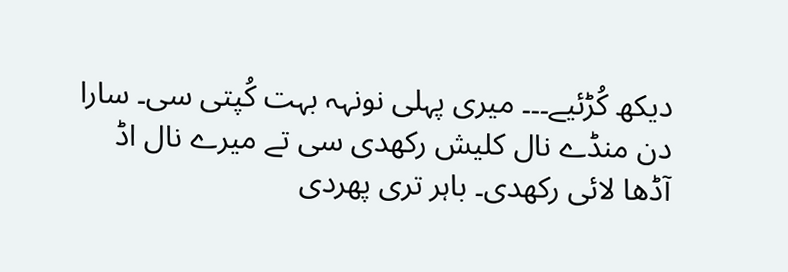دیکھ کُڑئیے۔۔۔ میری پہلی نونہہ بہت کُپتی سی۔ سارا دن منڈے نال کلیش رکھدی سی تے میرے نال اڈ آڈھا لائی رکھدی۔ باہر تری پھردی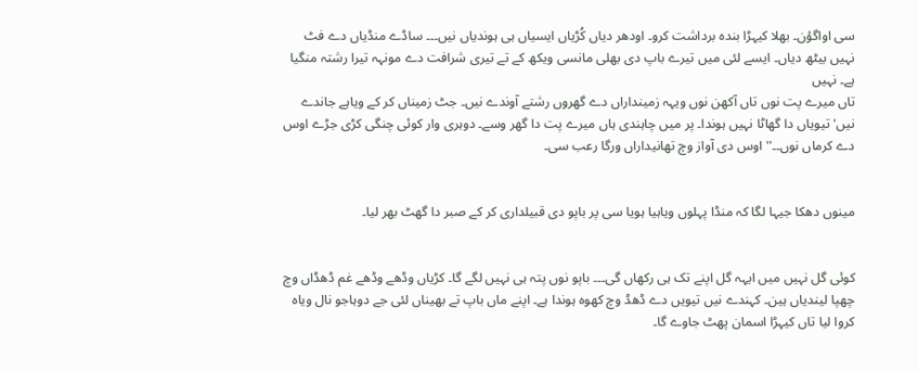سی اواگؤن۔ بھلا کیہڑا بندہ برداشت کرو۔ اودھر دیاں کُڑیاں ایسیاں ہی ہوندیاں نیں۔۔۔ ساڈے منڈیاں دے فٹ نہیں بیٹھ دیاں۔ ایسے لئی میں تیرے باپ دی بھلی مانسی ویکھ کے تے تیری شرافت دے مونہہ تیرا رشتہ منگیا ہے۔ نہیں
تاں میرے پت نوں تاں آکھن نوں ویہہ زمینداراں دے گھروں رشتے آوندے نیں۔ جٹ زمیناں کر کے ویاہے جاندے نیں' تیویاں دا گھاٹا نہیں ہوندا۔ پر میں چاہندی ہاں میرے پت دا گھر وسے۔ دوہری وار کوئی چنگی کڑی جڑے اوس دے کرماں نوں۔۔'' اوس دی آواز وچ تھانیداراں ورگا رعب سی۔


مینوں دھکا جیہا لگا کہ منڈا پہلوں ویاہیا ہویا سی پر باپو دی قبیلداری کر کے صبر دا گھٹ بھر لیا۔


کوئی گل نہیں میں ایہہ گل اپنے تک ہی رکھاں گی۔۔۔ باپو نوں پتہ ہی نہیں لگے گا۔ کڑیاں وڈھے وڈھے غم ڈھڈاں وچ چھپا لیندیاں ہین۔ کہندے نیں تیویں دے ڈھڈ وچ کھوہ ہوندا ہے۔ اپنے ماں باپ تے بھیناں لئی جے دوہاجو نال ویاہ کروا لیا تاں کیہڑا اسمان پھٹ جاوے گا۔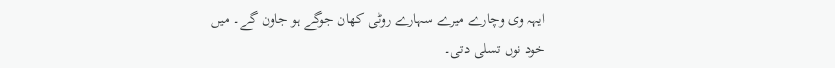ایہہ وی وچارے میرے سہارے روٹی کھان جوگے ہو جاون گے۔ میں خود نوں تسلی دتی۔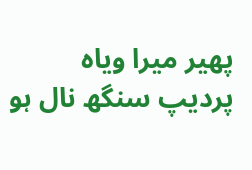پھیر میرا ویاہ پردیپ سنگھ نال ہو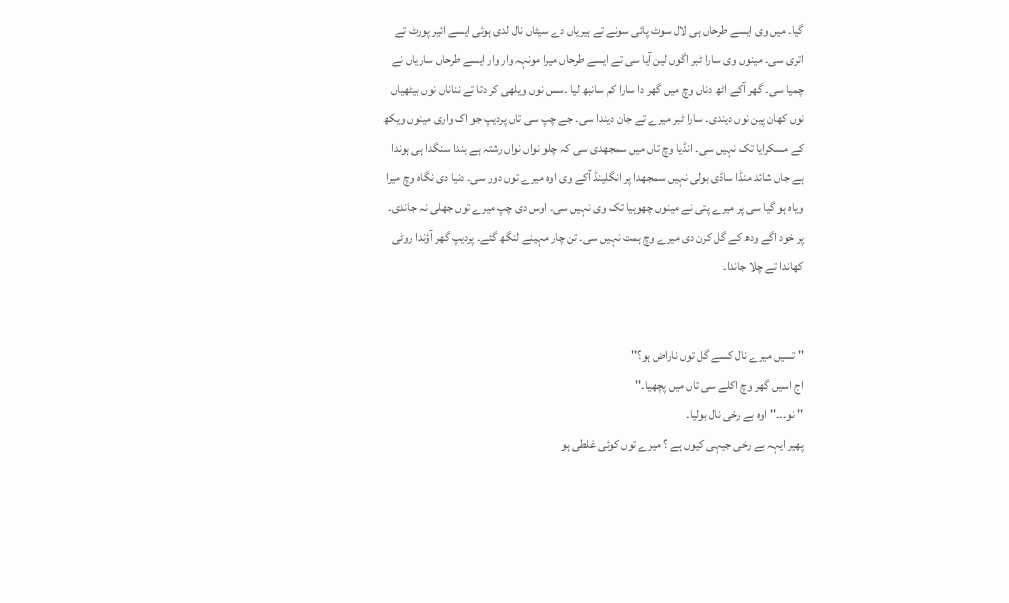گیا۔ میں وی ایسے طرحاں ہی لال سوٹ پائی سونے تے ہیریاں دے سیٹاں نال لدی ہوئی ایسے ائیر پورٹ تے اتری سی۔ مینوں وی سارا ٹبر اگوں لین آیا سی تے ایسے طرحاں میرا مونہہ وار وار ایسے طرحاں ساریاں نے چمیا سی۔ گھر آکے اٹھ دناں وچ میں گھر دا سارا کم سانبھ لیا ۔سس نوں ویلھی کر دتا تے نناناں نوں بیٹھیاں نوں کھان پین نوں دیندی۔ سارا ٹبر میرے تے جان دیندا سی۔ جے چپ سی تاں پردیپ جو اک واری مینوں ویکھ کے مسکرایا تک نہیں سی۔ انڈیا وچ تاں میں سمجھدی سی کہ چلو نواں نواں رشتہ ہے بندا سنگدا ہی ہوندا ہے جاں شائد منڈا ساڈی بولی نہیں سمجھدا پر انگلینڈ آکے وی اوہ میرے توں دور سی۔ دنیا دی نگاہ وچ میرا ویاہ ہو گیا سی پر میرے پتی نے مینوں چھوہیا تک وی نہیں سی۔ اوس دی چپ میرے توں جھلی نہ جاندی۔ پر خود اگے ودھ کے گل کرن دی میرے وچ ہمت نہیں سی۔ تن چار مہینے لنگھ گئے۔ پردیپ گھر آؤندا روٹی کھاندا تے چلا جاندا۔


'' تسیں میرے نال کسے گل توں ناراض ہو؟''
اج اسیں گھر وچ اکلے سی تاں میں پچھیا۔''
'' نو۔۔۔'' اوہ بے رخی نال بولیا۔
پھیر ایہہ بے رخی جیہی کیوں ہے ؟ میرے توں کوئی غلطی ہو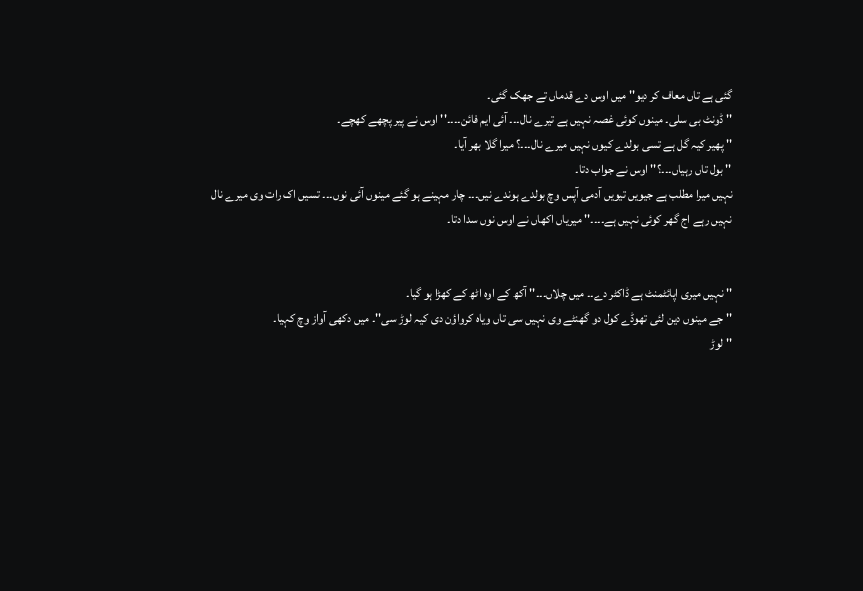گئی ہے تاں معاف کر دیو'' میں اوس دے قدماں تے جھک گئی۔
'' ڈونٹ بی سلی۔ مینوں کوئی غصہ نہیں ہے تیرے نال۔۔۔ آئی ایم فائن۔۔۔۔'' اوس نے پیر پچھے کھچے۔
'' پھیر کیہ گل ہے تسی بولدے کیوں نہیں میرے نال۔۔۔؟ میرا گلا بھر آیا۔
'' بول تاں رہیاں۔۔۔؟'' اوس نے جواب دتا۔
نہیں میرا مطلب ہے جیویں تیویں آدمی آپس وچ بولدے ہوندے نیں۔۔۔ چار مہینے ہو گئے مینوں آئی نوں۔۔۔ تسیں اک رات وی میرے نال نہیں رہے اج گھر کوئی نہیں ہے۔۔۔۔'' میریاں اکھاں نے اوس نوں سدا دتا۔


'' نہیں میری اپائٹمنٹ ہے ڈاکٹر دے۔۔ میں چلاں۔۔۔'' آکھ کے اوہ اٹھ کے کھڑا ہو گیا۔
'' جے مینوں دین لئی تھوڈے کول دو گھنٹے وی نہیں سی تاں ویاہ کرواؤن دی کیہ لوڑ سی''۔ میں دکھی آواز وچ کہیا۔
'' لوڑ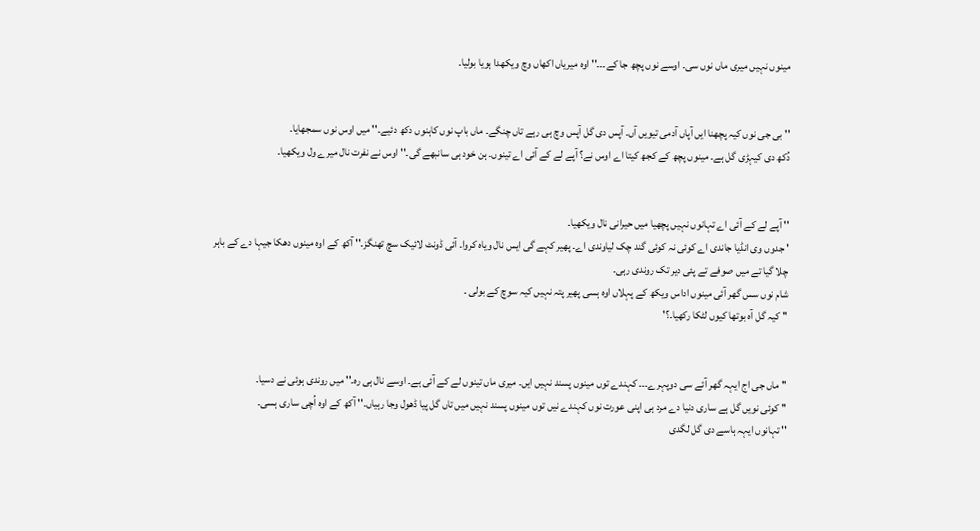مینوں نہیں میری ماں نوں سی۔ اوسے نوں پچھ جا کے۔۔۔'' اوہ میریاں اکھاں وچ ویکھدا ہویا بولیا۔


'' بی جی نوں کیہ پچھنا ایں آپاں آدمی تیویں آں۔ آپس دی گل آپس وچ ہی رہے تاں چنگے۔ ماں باپ نوں کاہنوں دکھ دئیے۔'' میں اوس نوں سمجھایا۔
دُکھ دی کیہڑی گل ہے۔ مینوں پچھ کے کجھ کیتا اے اوس نے؟ آپے لے کے آئی اے تینوں۔ ہن خود ہی سانبھے گی۔'' اوس نے نفرت نال میرے ول ویکھیا۔


'' آپے لے کے آئی اے تہانوں نہیں پچھیا میں حیرانی نال ویکھیا۔
' جدوں وی انڈیا جاندی اے کوئی نہ کوئی گند چک لیاوندی اے۔ پھیر کہے گی ایس نال ویاہ کروا۔ آئی ڈونٹ لائیک سچ تھنگز۔'' آکھ کے اوہ مینوں دھکا جیہا دے کے باہر چلا گیا تے میں صوفے تے پئی دیر تک روندی رہی۔
شام نوں سس گھر آئی مینوں اداس ویکھ کے پہلاں اوہ ہسی پھیر پتہ نہیں کیہ سوچ کے بولی ۔
'' کیہ گل آہ بوتھا کیوں لٹکا رکھیا۔؟'


'' ماں جی اج ایہہ گھر آئے سی دوپہرے۔۔۔ کہندے توں مینوں پسند نہیں ایں۔ میری ماں تینوں لے کے آئی ہے۔ اوسے نال ہی رہ۔'' میں روندی ہوئی نے دسیا۔
'' کوئی نویں گل ہے ساری دنیا دے مرد ہی اپنی عورت نوں کہندے نیں توں مینوں پسند نہیں میں تاں گل پیا ڈھول وجا رہیاں۔'' آکھ کے اوہ اُچی ساری ہسی۔
'' تہانوں ایہہ ہاسے دی گل لگدی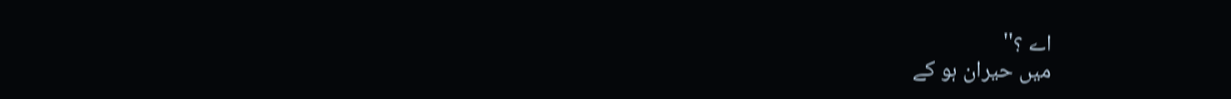اے ؟''
میں حیران ہو کے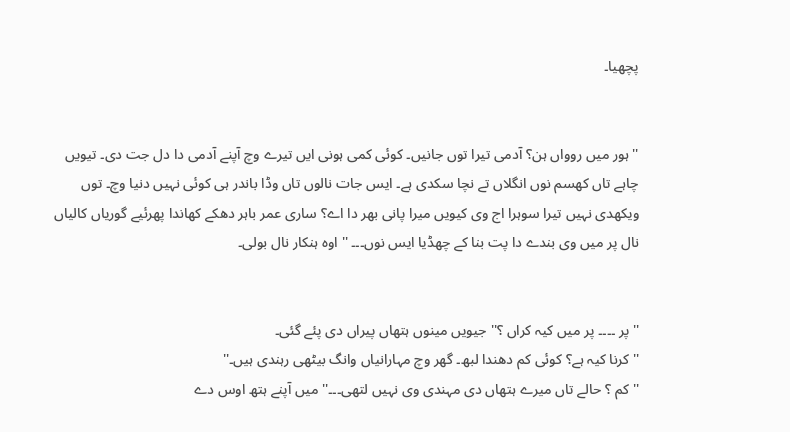پچھیا۔


'' ہور میں روواں ہن؟ آدمی تیرا توں جانیں۔ کوئی کمی ہونی ایں تیرے وچ آپنے آدمی دا دل جت دی۔ تیویں چاہے تاں کھسم نوں انگلاں تے نچا سکدی ہے۔ ایس جات نالوں تاں وڈا باندر ہی کوئی نہیں دنیا وچ۔ توں ویکھدی نہیں تیرا سوہرا اج وی کیویں میرا پانی بھر دا اے؟ ساری عمر باہر دھکے کھاندا پھرئیے گوریاں کالیاں نال پر میں وی بندے دا پت بنا کے چھڈیا ایس نوں۔۔۔ '' اوہ ہنکار نال بولی۔


'' پر ۔۔۔۔ پر میں کیہ کراں ؟'' جیویں مینوں ہتھاں پیراں دی پئے گئی۔
'' کرنا کیہ ہے؟ کوئی کم دھندا لبھ۔ گھر وچ مہارانیاں وانگ بیٹھی رہندی ہیں۔''
'' کم ؟ حالے تاں میرے ہتھاں دی مہندی وی نہیں لتھی۔۔۔'' میں آپنے ہتھ اوس دے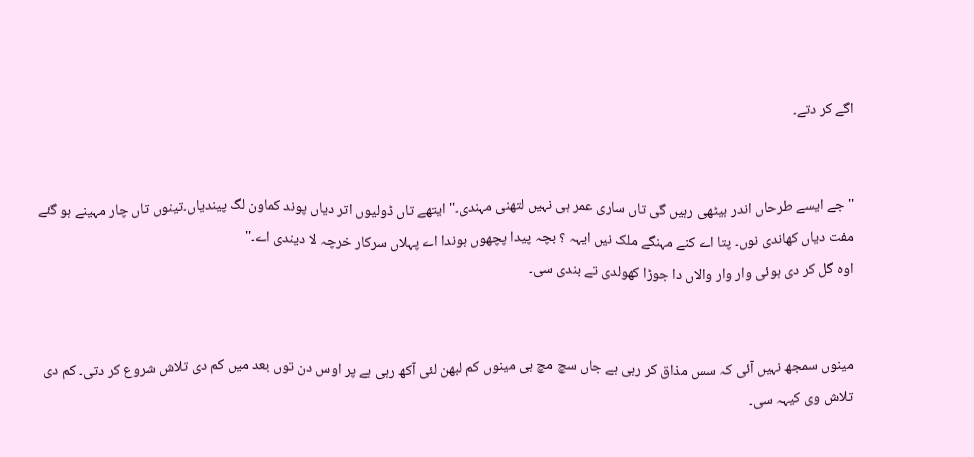اگے کر دتے۔


'' جے ایسے طرحاں اندر بیٹھی رہیں گی تاں ساری عمر ہی نہیں لتھنی مہندی۔'' ایتھے تاں ڈولیوں اتر دیاں پوند کماون لگ پیندیاں۔تینوں تاں چار مہینے ہو گئے مفت دیاں کھاندی نوں۔ پتا اے کنے مہنگے ملک نیں ایہہ ؟ بچہ پیدا پچھوں ہوندا اے پہلاں سرکار خرچہ لا دیندی اے۔''
اوہ گل کر دی ہوئی وار وار والاں دا جوڑا کھولدی تے بندی سی۔


مینوں سمجھ نہیں آئی کہ سس مذاق کر رہی ہے جاں سچ مچ ہی مینوں کم لبھن لئی آکھ رہی ہے پر اوس دن توں بعد میں کم دی تلاش شروع کر دتی۔ کم دی تلاش وی کیہہ سی۔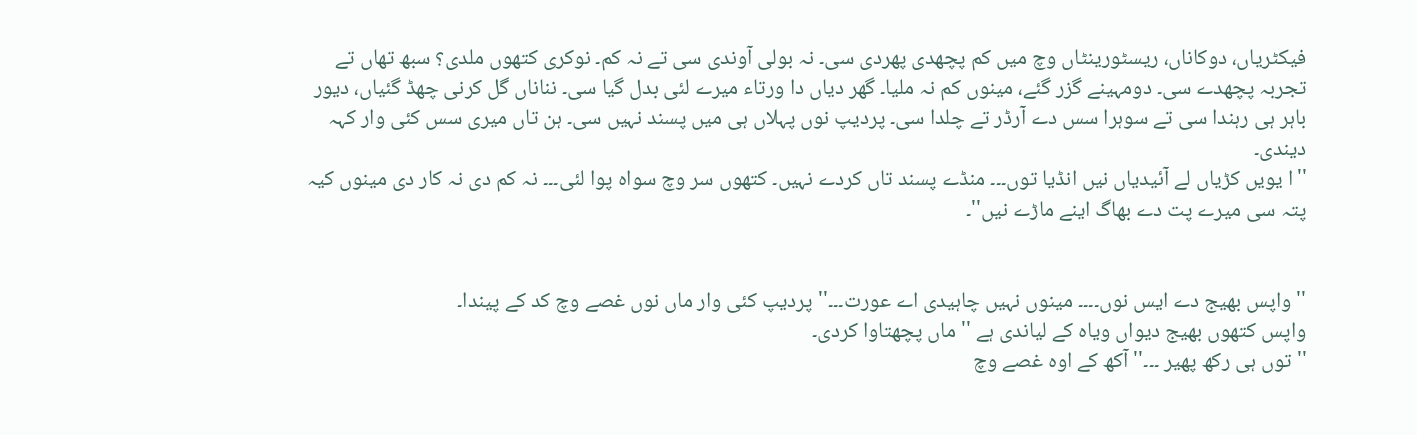فیکٹریاں، دوکاناں، ریسٹورینٹاں وچ میں کم پچھدی پھردی سی۔ نہ بولی آوندی سی تے نہ کم۔ نوکری کتھوں ملدی؟ سبھ تھاں تے تجربہ پچھدے سی۔ دومہینے گزر گئے، مینوں کم نہ ملیا۔ گھر دیاں دا ورتاء میرے لئی بدل گیا سی۔ نناناں گل کرنی چھڈ گئیاں، دیور باہر ہی رہندا سی تے سوہرا سس دے آرڈر تے چلدا سی۔ پردیپ نوں پہلاں ہی میں پسند نہیں سی۔ ہن تاں میری سس کئی وار کہہ دیندی۔
''ا یویں کڑیاں لے آئیدیاں نیں انڈیا توں۔۔۔ منڈے پسند تاں کردے نہیں۔ کتھوں سر وچ سواہ پوا لئی۔۔۔ نہ کم دی نہ کار دی مینوں کیہ پتہ سی میرے پت دے بھاگ اینے ماڑے نیں''۔


'' واپس بھیج دے ایس نوں۔۔۔۔ مینوں نہیں چاہیدی اے عورت۔۔۔'' پردیپ کئی وار ماں نوں غصے وچ کد کے پیندا۔
واپس کتھوں بھیج دیواں ویاہ کے لیاندی ہے '' ماں پچھتاوا کردی۔
'' توں ہی رکھ پھیر ۔۔۔'' آکھ کے اوہ غصے وچ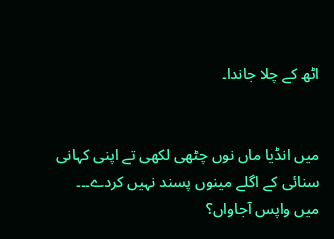اٹھ کے چلا جاندا۔


میں انڈیا ماں نوں چٹھی لکھی تے اپنی کہانی سنائی کے اگلے مینوں پسند نہیں کردے۔۔۔ میں واپس آجاواں؟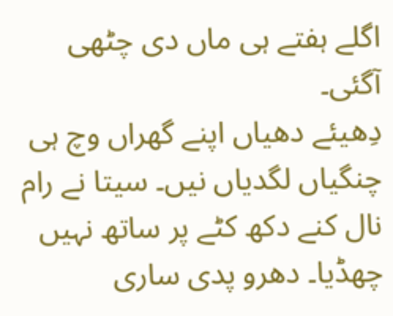اگلے ہفتے ہی ماں دی چٹھی آگئی۔
دِھیئے دھیاں اپنے گھراں وچ ہی چنگیاں لگدیاں نیں۔ سیتا نے رام نال کنے دکھ کٹے پر ساتھ نہیں چھڈیا۔ دھرو پدی ساری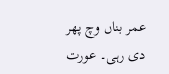عمر بناں وچ پھر دی رہی۔ عورت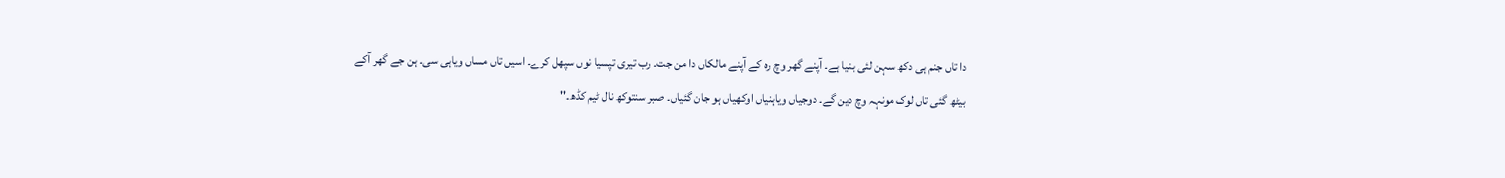دا تاں جنم ہی دکھ سہن لئی بنیا ہے۔ آپنے گھر وچ رہ کے آپنے مالکاں دا من جت۔ رب تیری تپسیا نوں سپھل کرے۔ اسیں تاں مساں ویاہی سی۔ ہن جے گھر آکے بیٹھ گئی تاں لوک مونہہ وچ دین گے۔ دوجیاں ویاہنیاں اوکھیاں ہو جان گئیاں۔ صبر سنتوکھ نال ٹیم کڈھ۔''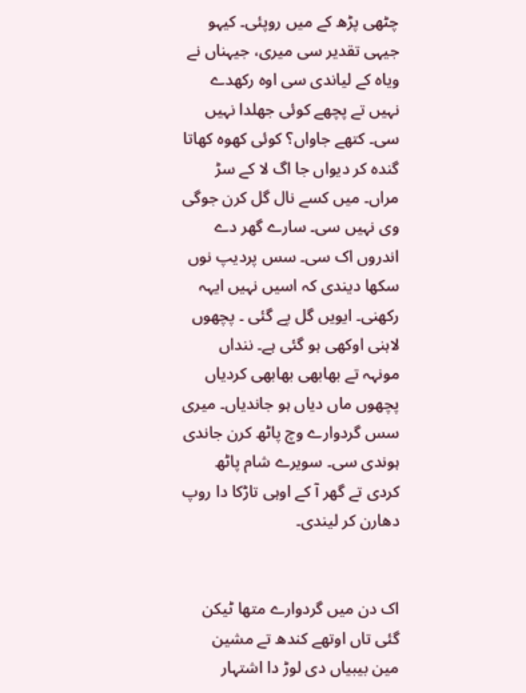چٹھی پڑھ کے میں روپئی۔ کیہو جیہی تقدیر سی میری، جیہناں نے ویاہ کے لیاندی سی اوہ رکھدے نہیں تے پچھے کوئی جھلدا نہیں سی۔ کتھے جاواں؟ کوئی کھوہ کھاتا گندہ کر دیواں جا اگ لا کے سڑ مراں۔ میں کسے نال گل کرن جوگی وی نہیں سی۔ سارے گھر دے اندروں اک سی۔ سس پردیپ نوں سکھا دیندی کہ اسیں نہیں ایہہ رکھنی۔ ایویں گل پے گئی ۔ پچھوں لاہنی اوکھی ہو گئی ہے۔ ننداں مونہہ تے بھابھی بھابھی کردیاں پچھوں ماں دیاں ہو جاندیاں۔ میری سس گردوارے وچ پاٹھ کرن جاندی ہوندی سی۔ سویرے شام پاٹھ کردی تے گھر آ کے اوہی تاڑکا دا روپ دھارن کر لیندی۔


اک دن میں گردوارے متھا ٹیکن گئی تاں اوتھے کندھ تے مشین مین بیبیاں دی لوڑ دا اشتہار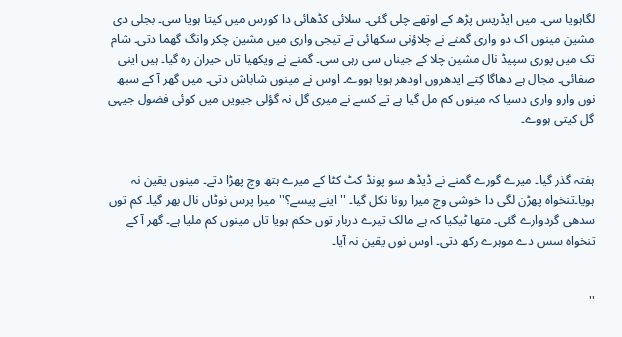لگاہویا سی۔ میں ایڈریس پڑھ کے اوتھے چلی گئی۔ سلائی کڈھائی دا کورس میں کیتا ہویا سی۔ بجلی دی مشین مینوں اک دو واری گمنے نے چلاؤنی سکھائی تے تیجی واری میں مشین چکر وانگ گھما دتی۔ شام تک میں پوری سپیڈ نال مشین چلا کے جیناں سی رہی سی۔ گمنے نے ویکھیا تاں حیران رہ گیا۔ ہیں اینی صفائی۔ مجال ہے دھاگا کِتے ایدھروں اودھر ہویا ہووے۔ اوس نے مینوں شاباش دتی۔ میں گھر آ کے سبھ نوں وارو واری دسیا کہ مینوں کم مل گیا ہے تے کسے نے میری گل نہ گؤلی جیویں میں کوئی فضول جیہی گل کیتی ہووے۔


ہفتہ گذر گیا۔ میرے گورے گمنے نے ڈیڈھ سو پونڈ کٹ کٹا کے میرے ہتھ وچ پھڑا دتے۔ مینوں یقین نہ ہویا۔تنخواہ پھڑن لگی دا خوشی وچ میرا رونا نکل گیا۔ '' اینے پیسے؟'' میرا پرس نوٹاں نال بھر گیا۔ کم توں سدھی گردوارے گئی۔ متھا ٹیکیا کہ ہے مالک تیرے دربار توں حکم ہویا تاں مینوں کم ملیا ہے۔ گھر آ کے تنخواہ سس دے موہرے رکھ دتی۔ اوس نوں یقین نہ آیا۔


''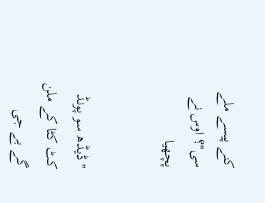کنے پیسے ملے سی''؟ اوس نے پچھیا


'' ڈیڈھ سو پونڈ کٹ کٹا کے ملن گے بے جی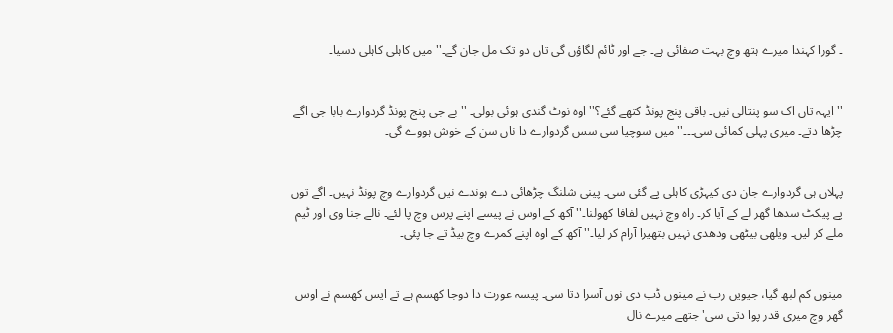۔ گورا کہندا میرے ہتھ وچ بہت صفائی ہے۔ جے اور ٹائم لگاؤں گی تاں دو تک مل جان گے۔'' میں کاہلی کاہلی دسیا۔


'' ایہہ تاں اک سو پنتالی نیں۔ باقی پنج پونڈ کتھے گئے؟'' اوہ نوٹ گندی ہوئی بولی۔ '' بے جی پنج پونڈ گردوارے بابا جی اگے چڑھا دتے۔ میری پہلی کمائی سی۔۔۔'' میں سوچیا سی سس گردوارے دا ناں سن کے خوش ہووے گی۔


پہلاں ہی گردوارے جان دی کیہڑی کاہلی پے گئی سی۔ پینی شلنگ چڑھائی دے ہوندے نیں گردوارے وچ پونڈ نہیں۔ اگے توں پے پیکٹ سدھا گھر لے کے آیا کر۔ راہ وچ نہیں لفافا کھولنا۔'' آکھ کے اوس نے پیسے اپنے پرس وچ پا لئے۔ نالے جنا وی اور ٹیم ملے کر لیں۔ ویلھی بیٹھی ودھدی نہیں بتھیرا آرام کر لیا۔'' آکھ کے اوہ اپنے کمرے وچ بیڈ تے جا پئی۔


مینوں کم لبھ گیا، جیویں رب نے مینوں ڈب دی نوں آسرا دتا سی۔ پیسہ عورت دا دوجا کھسم ہے تے ایس کھسم نے اوس گھر وچ میری قدر پوا دتی سی' جتھے میرے نال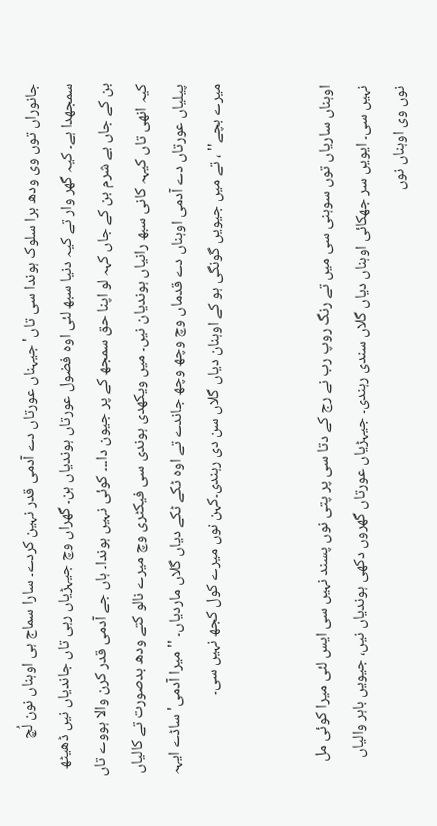جانوراں توں وی ودھ برا سلوک ہوندا سی تاں' جیہناں عورتاں دے آدمی قدر نہین کردے۔ سارا سماج ہی اوہناں نون لُچ سمجھدا ہے۔ کیہ گھر وار تے کیہ دنیا سبھ لئی اوہ فضول عورتاں ہوندیاں ہن۔ گھراں وچ جیہڑیاں رہی تاں جاندیاں نیں ڈھیٹھ بن کے جاں بے شرم بن کے جاں کہہ لو اپنا حق سمجھ کے پر جیون دا۔۔۔ کوئی نہیں ہوندا۔ ہاں جے آدمی قدر کرن والا ہووے تاں کیہ انھی تاں کیہہ کانی سبھ رانیاں ہوندیان نیں۔ میں ویکھدی ہوندی سی فیکٹری وچ میرے نالو کتے ودھ بدصورت تے کالیاں پیلیاں عورتاں دے آدمی اوہناں دے قدماں وچ وچھ وچھ جاندے تے اوہ ٹکے ٹکے دیاں گلاں ماردیاں۔ '' میرا آدمی' ساڈے ایہہ میرے بچے'' ، تے میں جیویں گونگی ہو کے اوہنان دیاں گلاں سن دی رہندی۔کہن نوں میرے کول کجھ نہیں سی۔


اوہناں ساریاں توں سوہنی سی میں تے رنگ روپ رب نے رج کے دتا سی پر پتی نوں پسند نہیں سی ایس لئی میرا کوئی مل نہیں سی۔ ایویں سر جھکائی اوہناں دیاں گلاں سندی رہندی۔ جیہڑیاں عورتاں گھروں دکھی ہوندیاں نیں، جیویں باہر والیاں نوں وی اوہناں نوں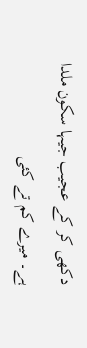دکھی کر کے عجیب جیہا سکون ملدا ہے۔ میرے کم تے کئی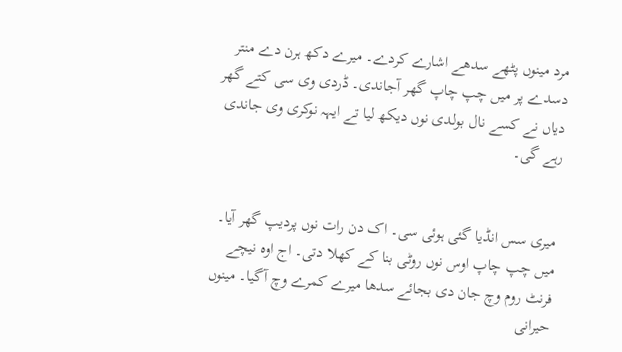مرد مینوں پٹھے سدھے اشارے کردے۔ میرے دکھ ہرن دے منتر دسدے پر میں چپ چاپ گھر آجاندی۔ ڈردی وی سی کتے گھر دیاں نے کسے نال بولدی نوں دیکھ لیا تے ایہہ نوکری وی جاندی رہے گی۔


میری سس انڈیا گئی ہوئی سی۔ اک دن رات نوں پردیپ گھر آیا۔ میں چپ چاپ اوس نوں روٹی بنا کے کھلا دتی۔ اج اوہ نیچے فرنٹ روم وچ جان دی بجائے سدھا میرے کمرے وچ آگیا۔ مینوں حیرانی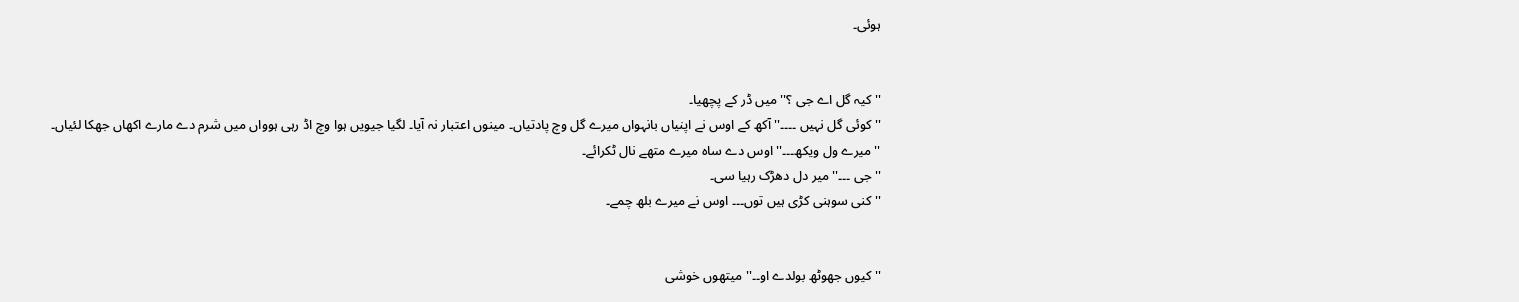ہوئی۔


'' کیہ گل اے جی ؟'' میں ڈر کے پچھیا۔
'' کوئی گل نہیں ۔۔۔۔'' آکھ کے اوس نے اپنیاں بانہواں میرے گل وچ پادتیاں۔ مینوں اعتبار نہ آیا۔ لگیا جیویں ہوا وچ اڈ رہی ہوواں میں شرم دے مارے اکھاں جھکا لئیاں۔
'' میرے ول ویکھ۔۔۔'' اوس دے ساہ میرے متھے نال ٹکرائے۔
'' جی ۔۔۔'' میر دل دھڑک رہیا سی۔
'' کنی سوہنی کڑی ہیں توں۔۔۔ اوس نے میرے بلھ چمے۔


'' کیوں جھوٹھ بولدے او۔۔'' میتھوں خوشی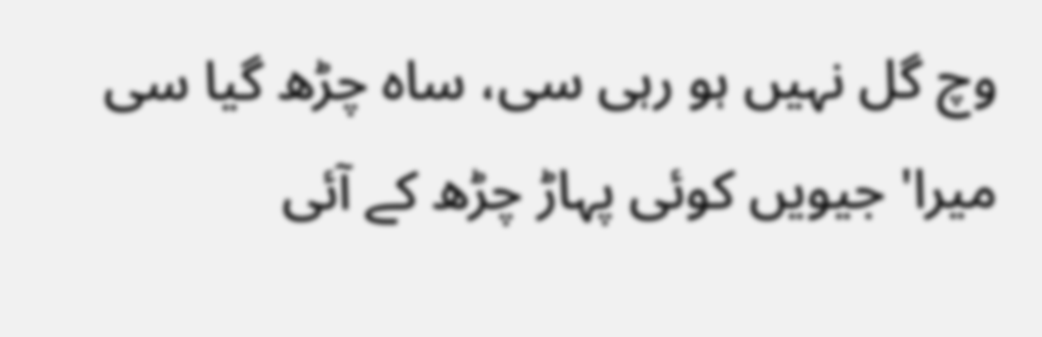وچ گل نہیں ہو رہی سی، ساہ چڑھ گیا سی میرا' جیویں کوئی پہاڑ چڑھ کے آئی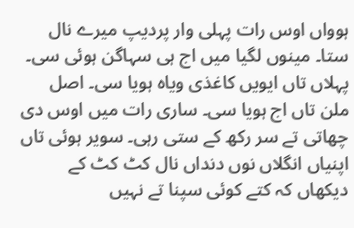ہوواں اوس رات پہلی وار پردیپ میرے نال ستا۔ مینوں لگیا میں اج ہی سہاگن ہوئی سی۔ پہلاں تاں ایویں کاغذی ویاہ ہویا سی۔ اصل ملن تاں اج ہویا سی۔ ساری رات میں اوس دی چھاتی تے سر رکھ کے ستی رہی۔ سویر ہوئی تاں اپنیاں انگلاں نوں دنداں نال کٹ کٹ کے دیکھاں کہ کتے کوئی سپنا تے نہیں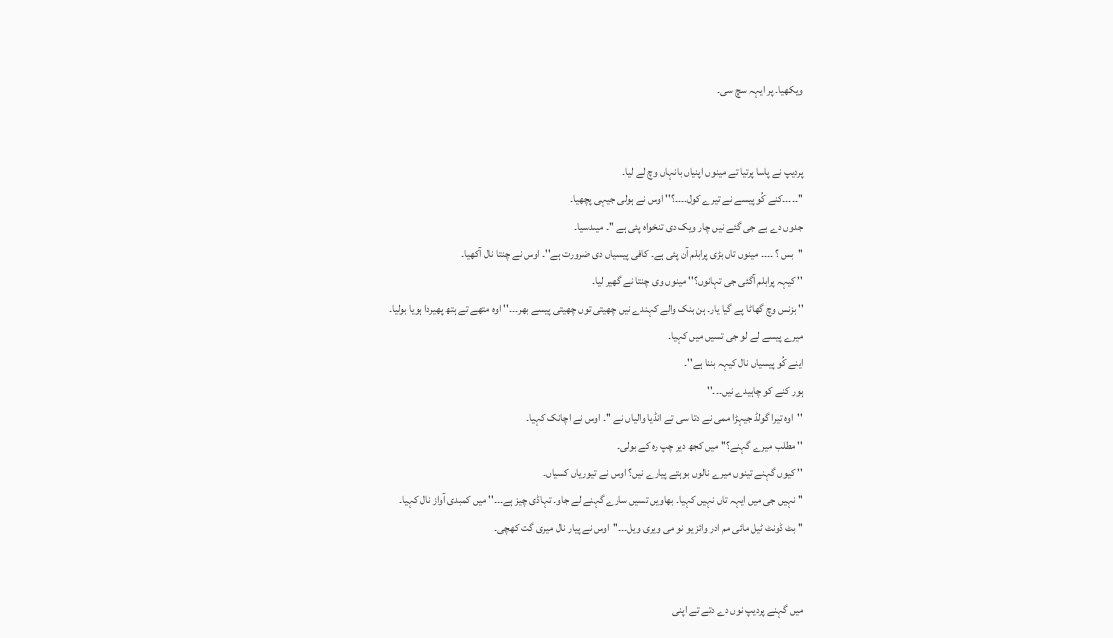ویکھیا۔ پر ایہہ سچ سی۔


پردیپ نے پاسا پرتیا تے مینوں اپنیاں بانہاں وچ لے لیا۔
''۔۔۔۔۔کنے کُو پیسے نے تیرے کول۔۔۔۔؟'' اوس نے ہولی جیہی پچھیا۔
جدوں دے بے جی گئے نیں چار ویک دی تنخواہ پئی ہے ''۔ میںدسیا۔
''بس ؟ ۔۔۔۔ مینوں تاں بڑی پرابلم آن پئی ہے۔ کافی پیسیاں دی ضرورت ہے''۔ اوس نے چنتا نال آکھیا۔
'' کیہہ پرابلم آگئی جی تہانوں؟'' مینوں وی چنتا نے گھیر لیا۔
'' بزنس وچ گھاٹا پے گیا یار۔ ہن بنک والے کہندے نیں چھیتی توں چھیتی پیسے بھر۔۔۔'' اوہ متھے تے ہتھ پھیردا ہویا بولیا۔
میرے پیسے لے لو جی تسیں میں کہیا۔
اینے کُو پیسیاں نال کیہہ بننا ہے''۔
ہور کنے کو چاہیدے نیں۔۔۔''
''اوہ تیرا گولڈ جیہڑا ممی نے دتا سی تے انڈیا والیاں نے ''۔ اوس نے اچانک کہیا۔
'' مطلب میرے گہنے؟'' میں کجھ دیر چپ رہ کے بولی۔
'' کیوں گہنے تینوں میرے نالوں بوہتے پیارے نیں؟ اوس نے تیوریاں کسیاں۔
'' نہیں جی میں ایہہ تاں نہیں کہیا۔ بھاویں تسیں سارے گہنے لے جاو۔ تہاڈی چیز ہے۔۔۔'' میں کمبدی آواز نال کہیا۔
'' بٹ ڈونٹ ٹیل مائی مم ادر وائز یو نو می ویری ویل۔۔۔''اوس نے پیار نال میری گت کھچی۔


میں گہنے پردیپ نوں دے دتے تے اپنی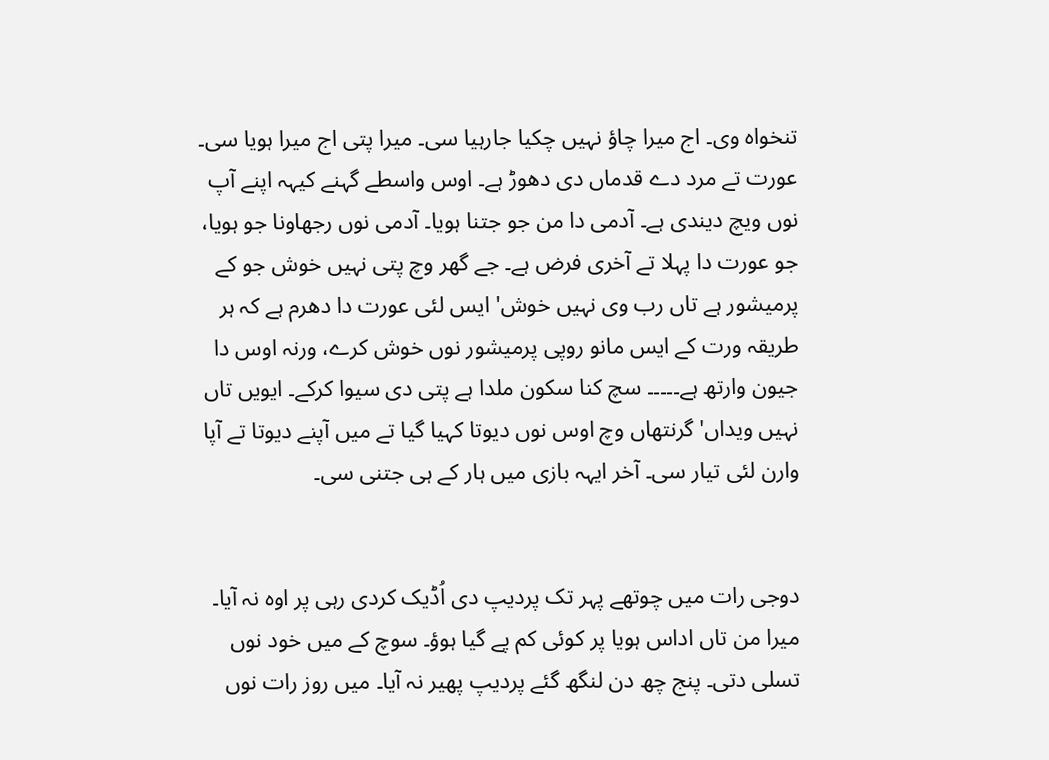تنخواہ وی۔ اج میرا چاؤ نہیں چکیا جارہیا سی۔ میرا پتی اج میرا ہویا سی۔ عورت تے مرد دے قدماں دی دھوڑ ہے۔ اوس واسطے گہنے کیہہ اپنے آپ نوں ویچ دیندی ہے۔ آدمی دا من جو جتنا ہویا۔ آدمی نوں رجھاونا جو ہویا، جو عورت دا پہلا تے آخری فرض ہے۔ جے گھر وچ پتی نہیں خوش جو کے پرمیشور ہے تاں رب وی نہیں خوش' ایس لئی عورت دا دھرم ہے کہ ہر طریقہ ورت کے ایس مانو روپی پرمیشور نوں خوش کرے، ورنہ اوس دا جیون وارتھ ہے۔۔۔۔۔ سچ کنا سکون ملدا ہے پتی دی سیوا کرکے۔ ایویں تاں نہیں ویداں' گرنتھاں وچ اوس نوں دیوتا کہیا گیا تے میں آپنے دیوتا تے آپا وارن لئی تیار سی۔ آخر ایہہ بازی میں ہار کے ہی جتنی سی۔


دوجی رات میں چوتھے پہر تک پردیپ دی اُڈیک کردی رہی پر اوہ نہ آیا۔ میرا من تاں اداس ہویا پر کوئی کم پے گیا ہوؤ۔ سوچ کے میں خود نوں تسلی دتی۔ پنج چھ دن لنگھ گئے پردیپ پھیر نہ آیا۔ میں روز رات نوں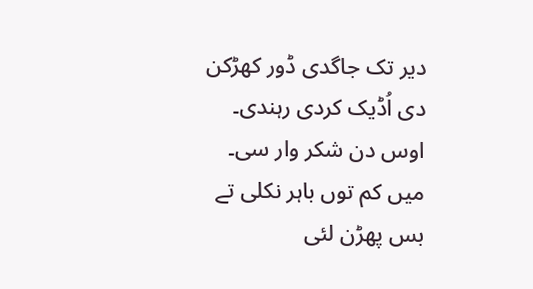دیر تک جاگدی ڈور کھڑکن دی اُڈیک کردی رہندی۔
اوس دن شکر وار سی۔ میں کم توں باہر نکلی تے بس پھڑن لئی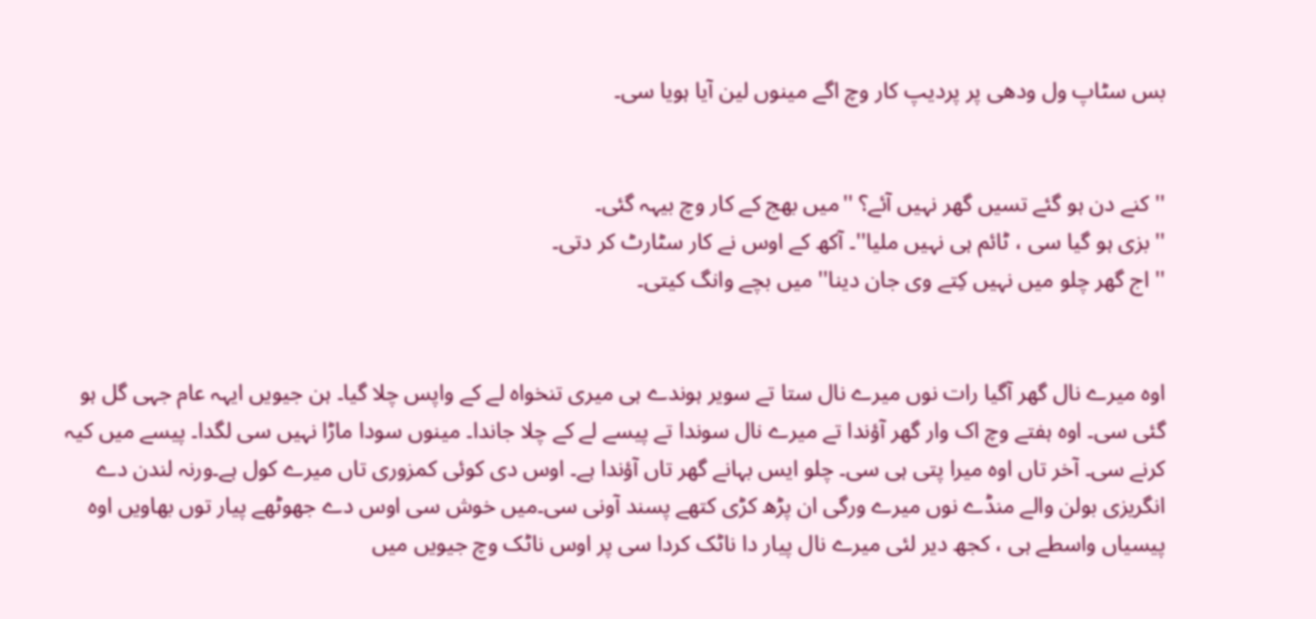بس سٹاپ ول ودھی پر پردیپ کار وچ اگے مینوں لین آیا ہویا سی۔


'' کنے دن ہو گئے تسیں گھر نہیں آئے؟ ''میں بھج کے کار وچ بیہہ گئی۔
'' بزی ہو گیا سی ، ٹائم ہی نہیں ملیا''۔ آکھ کے اوس نے کار سٹارٹ کر دتی۔
'' اج گھر چلو میں نہیں کِتے وی جان دینا'' میں بچے وانگ کیتی۔


اوہ میرے نال گھر آگیا رات نوں میرے نال ستا تے سویر ہوندے ہی میری تنخواہ لے کے واپس چلا گیا۔ ہن جیویں ایہہ عام جہی گل ہو گئی سی۔ اوہ ہفتے وچ اک وار گھر آؤندا تے میرے نال سوندا تے پیسے لے کے چلا جاندا۔ مینوں سودا ماڑا نہیں سی لگدا۔ پیسے میں کیہ کرنے سی۔ آخر تاں اوہ میرا پتی ہی سی۔ چلو ایس بہانے گھر تاں آؤندا ہے۔ اوس دی کوئی کمزوری تاں میرے کول ہے۔ورنہ لندن دے انگریزی بولن والے منڈے نوں میرے ورگی ان پڑھ کڑی کتھے پسند آونی سی۔میں خوش سی اوس دے جھوٹھے پیار توں بھاویں اوہ پیسیاں واسطے ہی ، کجھ دیر لئی میرے نال پیار دا ناٹک کردا سی پر اوس ناٹک وچ جیویں میں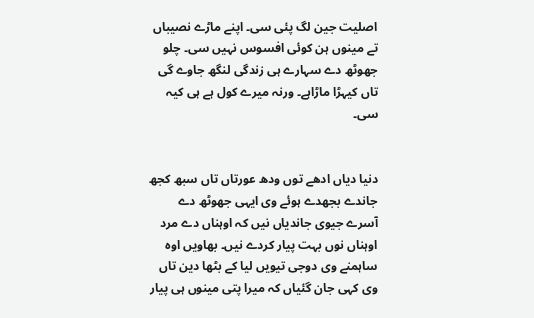اصلیت جین لگ پئی سی۔ اپنے ماڑے نصیباں تے مینوں ہن کوئی افسوس نہیں سی۔ چلو جھوٹھ دے سہارے ہی زندگی لنگھ جاوے گی تاں کیہڑا ماڑاہے۔ ورنہ میرے کول ہے ہی کیہ سی۔


دنیا دیاں ادھے توں ودھ عورتاں تاں سبھ کجھ جاندے بجھدے ہوئے وی ایہی جھوٹھ دے آسرے جیوی جاندیاں نیں کہ اوہناں دے مرد اوہناں نوں بہت پیار کردے نیں۔ بھاویں اوہ ساہمنے وی دوجی تیویں لیا کے بٹھا دین تاں وی کہی جان گئیاں کہ میرا پتی مینوں ہی پیار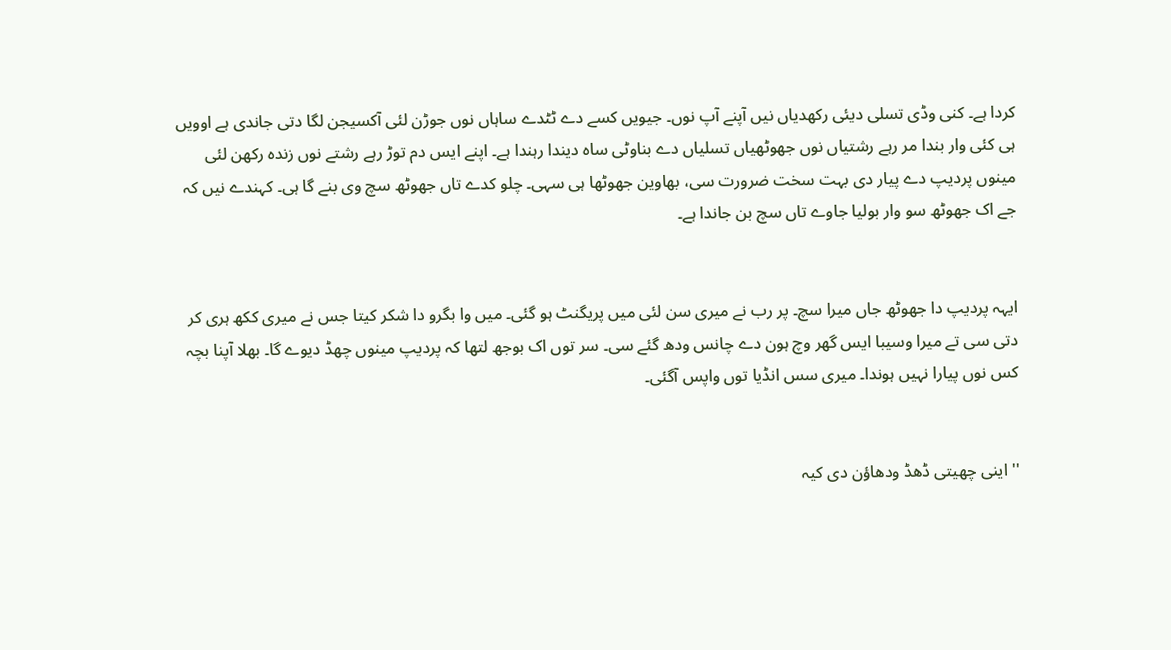کردا ہے۔ کنی وڈی تسلی دیئی رکھدیاں نیں آپنے آپ نوں۔ جیویں کسے دے ٹٹدے ساہاں نوں جوڑن لئی آکسیجن لگا دتی جاندی ہے اوویں ہی کئی وار بندا مر رہے رشتیاں نوں جھوٹھیاں تسلیاں دے بناوٹی ساہ دیندا رہندا ہے۔ اپنے ایس دم توڑ رہے رشتے نوں زندہ رکھن لئی مینوں پردیپ دے پیار دی بہت سخت ضرورت سی، بھاوین جھوٹھا ہی سہی۔ چلو کدے تاں جھوٹھ سچ وی بنے گا ہی۔ کہندے نیں کہ جے اک جھوٹھ سو وار بولیا جاوے تاں سچ بن جاندا ہے۔


ایہہ پردیپ دا جھوٹھ جاں میرا سچ۔ پر رب نے میری سن لئی میں پریگنٹ ہو گئی۔ میں وا بگرو دا شکر کیتا جس نے میری ککھ ہری کر دتی سی تے میرا وسیبا ایس گھر وچ ہون دے چانس ودھ گئے سی۔ سر توں اک بوجھ لتھا کہ پردیپ مینوں چھڈ دیوے گا۔ بھلا آپنا بچہ کس نوں پیارا نہیں ہوندا۔ میری سس انڈیا توں واپس آگئی۔


'' اینی چھیتی ڈھڈ ودھاؤن دی کیہ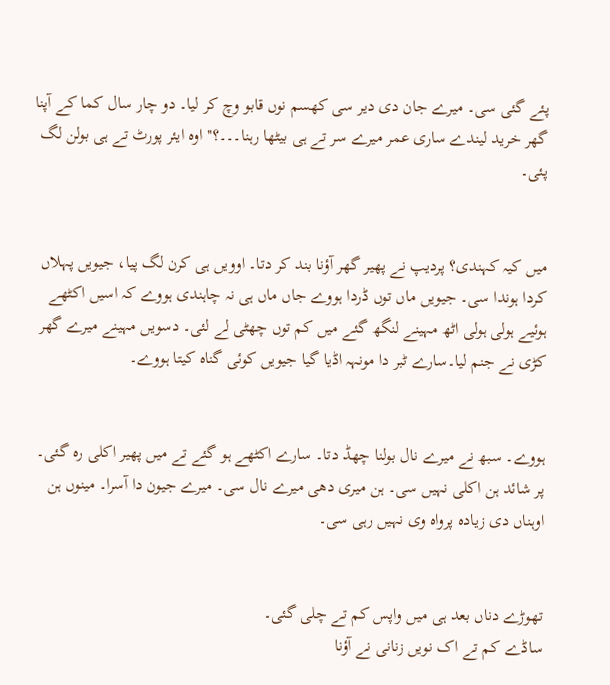پئے گئی سی۔ میرے جان دی دیر سی کھسم نوں قابو وچ کر لیا۔ دو چار سال کما کے آپنا گھر خرید لیندے ساری عمر میرے سر تے ہی بیٹھا رہنا۔۔۔؟'' اوہ ایئر پورٹ تے ہی بولن لگ پئی۔


میں کیہ کہندی؟ پردیپ نے پھیر گھر آؤنا بند کر دتا۔ اوویں ہی کرن لگ پیا، جیویں پہلاں کردا ہوندا سی۔ جیویں ماں توں ڈردا ہووے جاں ماں ہی نہ چاہندی ہووے کہ اسیں اکٹھے ہوئیے ہولی ہولی اٹھ مہینے لنگھ گئے میں کم توں چھٹی لے لئی۔ دسویں مہینے میرے گھر کڑی نے جنم لیا۔سارے ٹبر دا مونہہ اڈیا گیا جیویں کوئی گناہ کیتا ہووے۔


ہووے۔ سبھ نے میرے نال بولنا چھڈ دتا۔ سارے اکٹھے ہو گئے تے میں پھیر اکلی رہ گئی۔ پر شائد ہن اکلی نہیں سی۔ ہن میری دھی میرے نال سی۔ میرے جیون دا آسرا۔ مینوں ہن اوہناں دی زیادہ پرواہ وی نہیں رہی سی۔


تھوڑے دناں بعد ہی میں واپس کم تے چلی گئی۔
ساڈے کم تے اک نویں زنانی نے آؤنا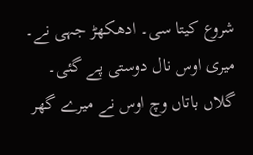شروع کیتا سی۔ ادھکھڑ جہی نے۔ میری اوس نال دوستی پے گئی۔ گلاں باتاں وچ اوس نے میرے گھر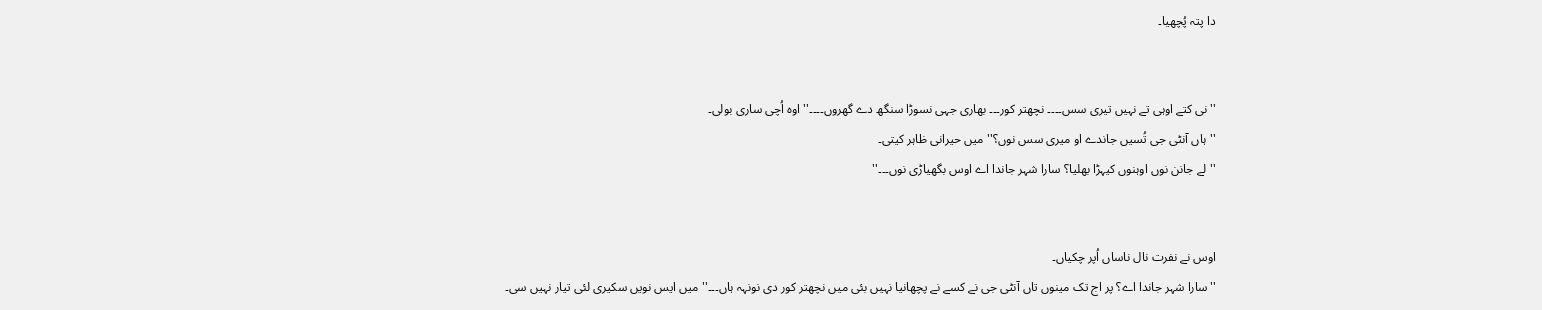دا پتہ پُچھیا۔


''نی کتے اوہی تے نہیں تیری سس۔۔۔۔ نچھتر کور۔۔۔ بھاری جہی نسوڑا سنگھ دے گھروں۔۔۔۔'' اوہ اُچی ساری بولی۔
''ہاں آنٹی جی تُسیں جاندے او میری سس نوں؟'' میں حیرانی ظاہر کیتی۔
''لے جانن نوں اوہنوں کیہڑا بھلیا؟ سارا شہر جاندا اے اوس بگھیاڑی نوں۔۔۔''


اوس نے نفرت نال ناساں اُپر چکیاں۔
''سارا شہر جاندا اے؟ پر اج تک مینوں تاں آنٹی جی نے کسے نے پچھانیا نہیں بئی میں نچھتر کور دی نونہہ ہاں۔۔۔'' میں ایس نویں سکیری لئی تیار نہیں سی۔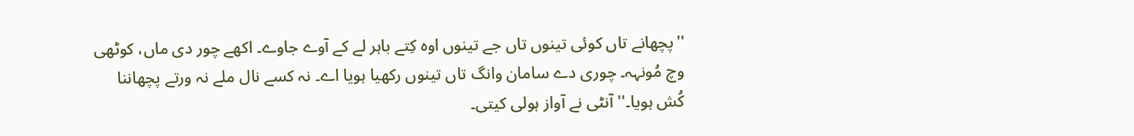''پچھانے تاں کوئی تینوں تاں جے تینوں اوہ کِتے باہر لے کے آوے جاوے۔ اکھے چور دی ماں، کوٹھی وچ مُونہہ۔ چوری دے سامان وانگ تاں تینوں رکھیا ہویا اے۔ نہ کسے نال ملے نہ ورتے پچھاننا کُش ہویا۔'' آنٹی نے آواز ہولی کیتی۔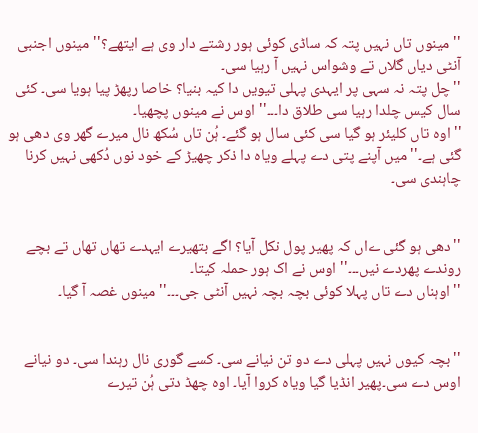''مینوں تاں نہیں پتہ کہ ساڈی کوئی ہور رشتے دار وی ہے ایتھے؟'' مینوں اجنبی آنٹی دیاں گلاں تے وشواس نہیں آ رہیا سی۔
''چل پتہ نہ سہی پر ایہدی پہلی تیویں دا کیہ بنیا؟ خاصا رپھڑ پیا ہویا سی۔ کئی سال کیس چلدا رہیا سی طلاق دا۔۔۔'' اوس نے مینوں پچھیا۔
''اوہ تاں کلیئر ہو گیا سی کئی سال ہو گئے۔ ہُن تاں سُکھ نال میرے گھر وی دھی ہو گئی ہے۔'' میں آپنے پتی دے پہلے ویاہ دا ذکر چھیڑ کے خود نوں دُکھی نہیں کرنا چاہندی سی۔


''دھی ہو گئی ےاں کہ پھیر پول نکل آیا؟ اگے بتھیرے ایہدے تھاں تھاں تے بچے روندے پھردے نیں۔۔۔'' اوس نے اک ہور حملہ کیتا۔
''اوہناں دے تاں پہلا کوئی بچہ بچہ نہیں آنٹی جی۔۔۔'' مینوں غصہ آ گیا۔


''بچہ کیوں نہیں پہلی دے دو تن نیانے سی۔ کسے گوری نال رہندا سی۔ دو نیانے اوس دے سی۔پھیر انڈیا گیا ویاہ کروا آیا۔ اوہ چھڈ دتی ہُن تیرے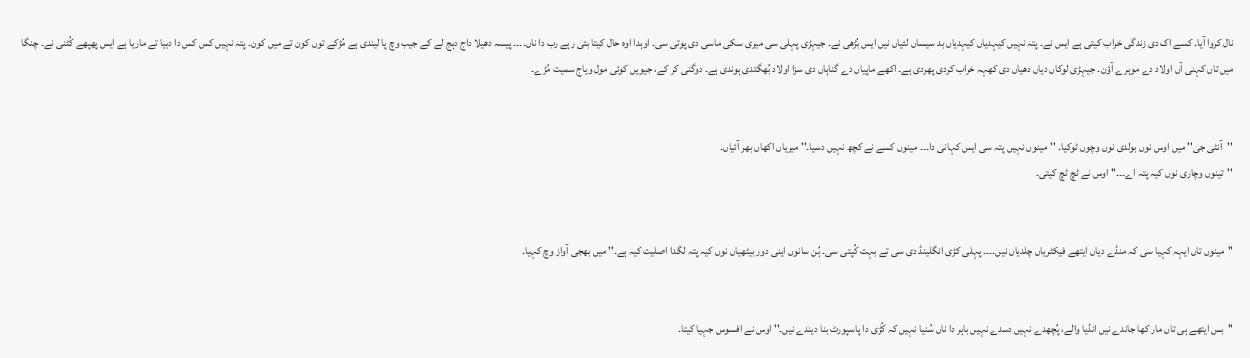نال کروا آیا۔ کسے اک دی زندگی خراب کیتی ہے ایس نے۔ پتہ نہیں کیہدیاں کیہدیاں بد سیساں لئیاں نیں ایس بُڑھی نے۔ جیہڑی پہلی سی میری سکی ماسی دی پوتی سی۔ اوہدا اوہ حال کیتا بئی رہے رب دا ناں۔۔۔۔ پیسہ دھیلا داج دہج لے کے جیب وچ پا لیندی ہے مُڑکے توں کون تے میں کون۔ پتہ نہیں کس کس دا دبیا تے ماریا ہے ایس پھپھے کُٹنی نے۔ چنگا میں تاں کہنی آں اولاد دے موہرے آؤن۔ جیہڑی لوکاں دیاں دھیاں دی کھہہ خراب کردی پھردی ہے۔ اکھے ماپیاں دے گناہاں دی سزا اولاد بُھگتدی ہوندی ہے۔ دوگنی کر کے، جیویں کوئی مول ویاج سمیت مُڑے۔


''آنٹی جی'' میں اوس نوں بولدی نوں وچوں ٹوکیا۔ ''مینوں نہیں پتہ سی ایس کہانی دا۔۔۔ مینوں کسے نے کچھ نہیں دسیا۔'' میریاں اکھاں بھر آئیاں۔
''تینوں وچاری نوں کیہ پتہ اے۔۔۔'' اوس نے ٹچ ٹچ کیتی۔


''مینوں تاں ایہہ کہیا سی کہ منڈے دیاں ایتھے فیکٹریاں چلدیاں نیں۔۔۔۔ پہلی کڑی انگلینڈ دی سی تے بہت کُپتی سی۔ ہُن سانوں اینی دور بیٹھیاں نوں کیہ پتہ لگدا اصلیت کیہ ہے۔'' میں بھجی آواز وچ کہیا۔


''بس ایتھے ہی تاں مار کھا جاندے نیں انڈیا والے، پُچھدے نہیں دسدے نہیں باہر دا ناں سُنیا نہیں کہ کُڑی دا پاسپورٹ بنا دیندے نیں۔'' اوس نے افسوس جہیا کیتا۔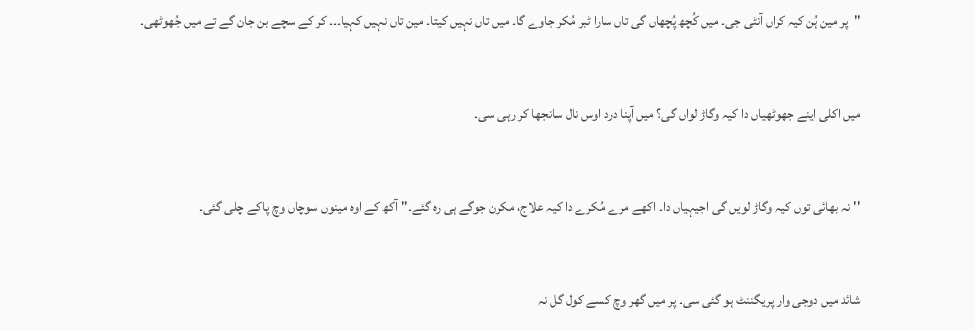''پر مین ہُن کیہ کراں آنٹی جی۔ میں کُچھ پُچھاں گی تاں سارا ٹبر مُکر جاوے گا۔ میں تاں نہیں کیتا۔ مین تاں نہیں کہیا۔۔۔ کر کے سچے بن جان گے تے میں جُھوٹھی۔


میں اکلی اینے جھوٹھیاں دا کیہ وگاڑ لواں گی؟ میں آپنا درد اوس نال سانجھا کر رہی سی۔


'' نہ بھائی توں کیہ وگاڑ لویں گی اجیہیاں دا۔ اکھے مرے مُکرے دا کیہ علاج، مکرن جوگے ہی رہ گئے۔'' آکھ کے اوہ مینوں سوچاں وچ پاکے چلی گئی۔


شائد میں دوجی وار پریگننٹ ہو گئی سی۔ پر میں گھر وچ کسے کول گل نہ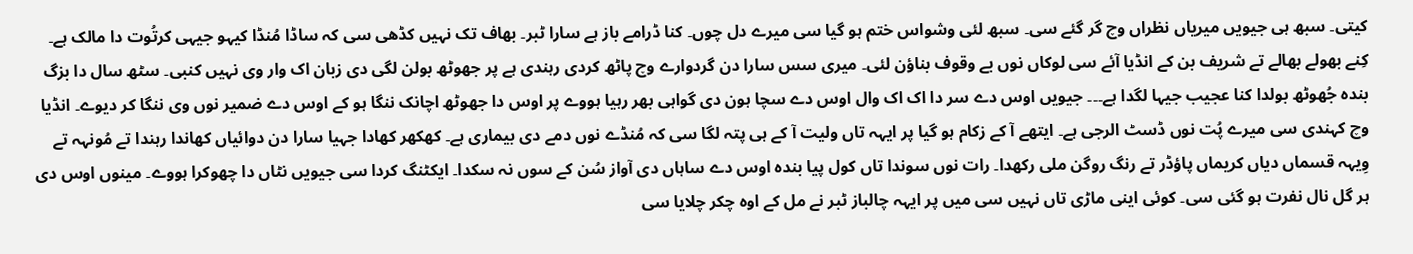کیتی۔ سبھ ہی جیویں میریاں نظراں وچ گر گئے سی۔ سبھ لئی وشواس ختم ہو گیا سی میرے دل چوں۔ کنا ڈرامے باز ہے سارا ٹبر۔ بھاف تک نہیں کڈھی سی کہ ساڈا مُنڈا کیہو جیہی کرتُوت دا مالک ہے۔ کِنے بھولے بھالے تے شریف بن کے انڈیا آئے سی لوکاں نوں بے وقوف بناؤن لئی۔ میری سس سارا دن گردوارے وچ پاٹھ کردی رہندی ہے پر جھوٹھ بولن لگی دی زبان اک وار وی نہیں کنبی۔ سٹھ سال دا بزگ بندہ جُھوٹھ بولدا کنا عجیب جیہا لگدا ہے۔۔۔ جیویں اوس دے سر دا اک اک وال اوس دے سچا ہون دی گواہی بھر رہیا ہووے پر اوس دا جھوٹھ اچانک ننگا ہو کے اوس دے ضمیر نوں وی ننگا کر دیوے۔ انڈیا وچ کہندی سی میرے پُت نوں ڈسٹ الرجی ہے۔ ایتھے آ کے زکام ہو گیا پر ایہہ تاں ولیت آ کے ہی پتہ لگا سی کہ مُنڈے نوں دمے دی بیماری ہے۔ کھکھر کھادا جہیا سارا دن دوائیاں کھاندا رہندا تے مُونہہ تے وِیہہ قسماں دیاں کریماں پاؤڈر تے رنگ روگن ملی رکھدا۔ رات نوں سوندا تاں کول پیا بندہ اوس دے ساہاں دی آواز سُن کے سوں نہ سکدا۔ ایکٹنگ کردا سی جیویں نٹاں دا چھوکرا ہووے۔ مینوں اوس دی ہر گل نال نفرت ہو گئی سی۔ کوئی اینی ماڑی تاں نہیں سی میں پر ایہہ چالباز ٹبر نے مل کے اوہ چکر چلایا سی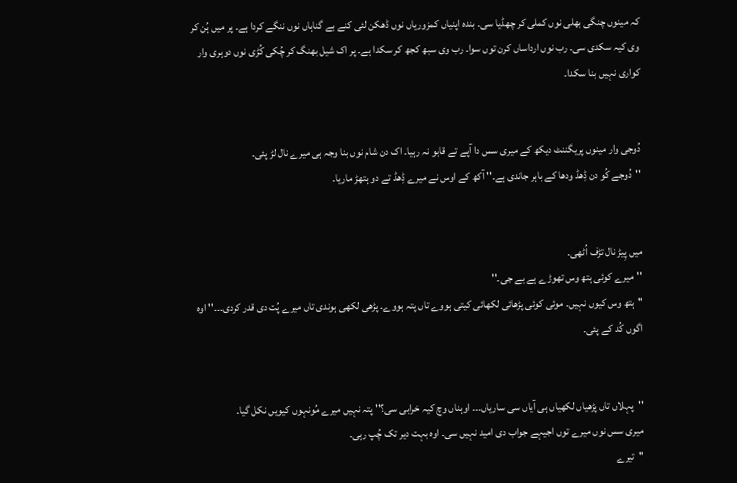کہ مینوں چنگی بھلی نوں کملی کر چھڈیا سی۔ بندہ اپنیاں کمزوریاں نوں ڈھکن لئی کنے بے گناہاں نوں ننگے کردا ہے۔ پر میں ہُن کر وی کیہ سکدی سی۔ رب نوں ارداساں کرن توں سوا۔ رب وی سبھ کجھ کر سکدا ہے۔ پر اک شیل بھنگ کر چُکی کُڑی نوں دوہری وار کواری نہیں بنا سکدا۔


دُوجی وار مینوں پریگننٹ دیکھ کے میری سس دا آپے تے قابو نہ رہیا۔ اک دن شام نوں بنا وجہ ہی میرے نال لڑ پئی۔
''دُوجے کُو دن ڈِھڈ ودھا کے باہر جاندی ہے۔'' آکھ کے اوس نے میرے ڈِھڈ تے دو ہتھڑ ماریا۔


میں پِیڑ نال تڑف اُٹھی۔
''میرے کوئی ہتھ وس تھوڑے ہے بے جی۔''
''ہتھ وس کیوں نہیں۔ موئی کوئی پڑھائی لکھائی کیتی ہووے تاں پتہ ہووے۔ پڑھی لکھی ہوندی تاں میرے پُت دی قدر کردی۔۔۔'' اوہ اگوں کُد کے پئی۔


''پہلاں تاں پڑھیاں لکھیاں ہی آیاں سی ساریاں۔۔۔ اوہناں وچ کیہ خرابی سی؟'' پتہ نہیں میرے مُونہوں کیویں نکل گیا۔
میری سس نوں میرے توں اجیہے جواب دی امید نہیں سی۔ اوہ بہت دیر تک چُپ رہی۔
''تیرے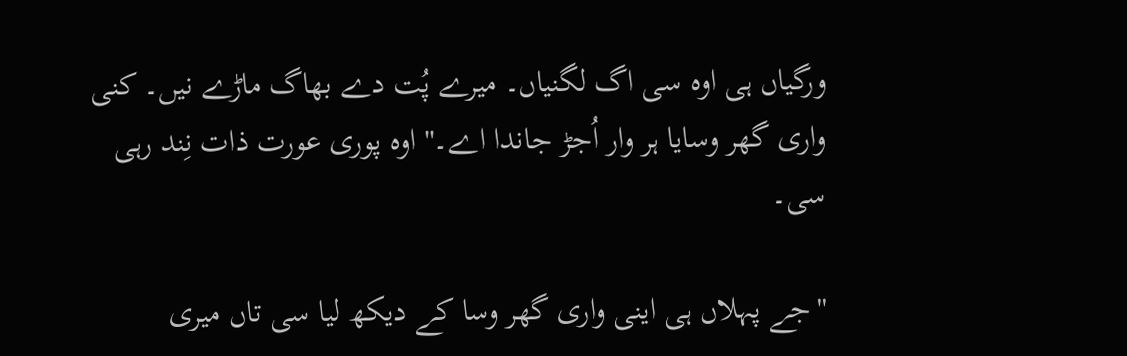ورگیاں ہی اوہ سی اگ لگنیاں۔ میرے پُت دے بھاگ ماڑے نیں۔ کنی واری گھر وسایا ہر وار اُجڑ جاندا اے۔'' اوہ پوری عورت ذات نِند رہی سی۔

''جے پہلاں ہی اینی واری گھر وسا کے دیکھ لیا سی تاں میری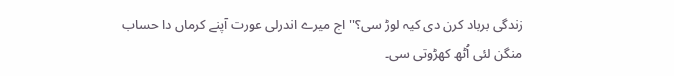زندگی برباد کرن دی کیہ لوڑ سی؟'' اج میرے اندرلی عورت آپنے کرماں دا حساب منگن لئی اُٹھ کھڑوتی سی۔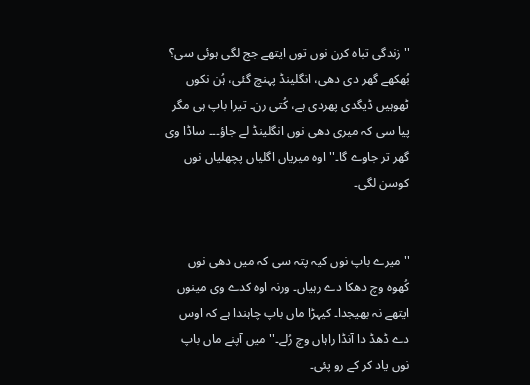''زندگی تباہ کرن نوں توں ایتھے جج لگی ہوئی سی؟ بُھکھے گھر دی دھی، انگلینڈ پہنچ گئی، ہُن نکوں ٹھوہیں ڈیگدی پھردی ہے، کُتی رن۔ تیرا باپ ہی مگر پیا سی کہ میری دھی نوں انگلینڈ لے جاؤ۔۔۔ ساڈا وی گھر تر جاوے گا۔'' اوہ میریاں اگلیاں پچھلیاں نوں کوسن لگی۔


''میرے باپ نوں کیہ پتہ سی کہ میں دھی نوں کُھوہ وچ دھکا دے رہیاں۔ ورنہ اوہ کدے وی مینوں ایتھے نہ بھیجدا۔ کیہڑا ماں باپ چاہندا ہے کہ اوس دے ڈھڈ دا آنڈا راہاں وچ رُلے۔'' میں آپنے ماں باپ نوں یاد کر کے رو پئی۔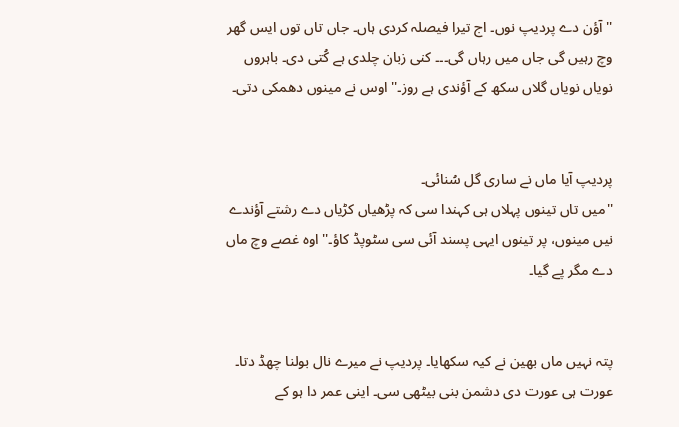''آؤن دے پردیپ نوں۔ اج تیرا فیصلہ کردی ہاں۔ جاں تاں توں ایس گھر وچ رہیں گی جاں میں رہاں گی۔۔۔ کنی زبان چلدی ہے کُتی دی۔ باہروں نویاں نویاں گلاں سکھ کے آؤندی ہے روز۔'' اوس نے مینوں دھمکی دتی۔


پردیپ آیا ماں نے ساری گل سُنائی۔
''میں تاں تینوں پہلاں ہی کہندا سی کہ پڑھیاں کڑیاں دے رشتے آؤندے نیں مینوں، پر تینوں ایہی پسند آئی سی سٹوپڈ کاؤ۔'' اوہ غصے وچ ماں دے مگر پے گیا۔


پتہ نہیں ماں بھین نے کیہ سکھایا۔ پردیپ نے میرے نال بولنا چھڈ دتا۔ عورت ہی عورت دی دشمن بنی بیٹھی سی۔ اینی عمر دا ہو کے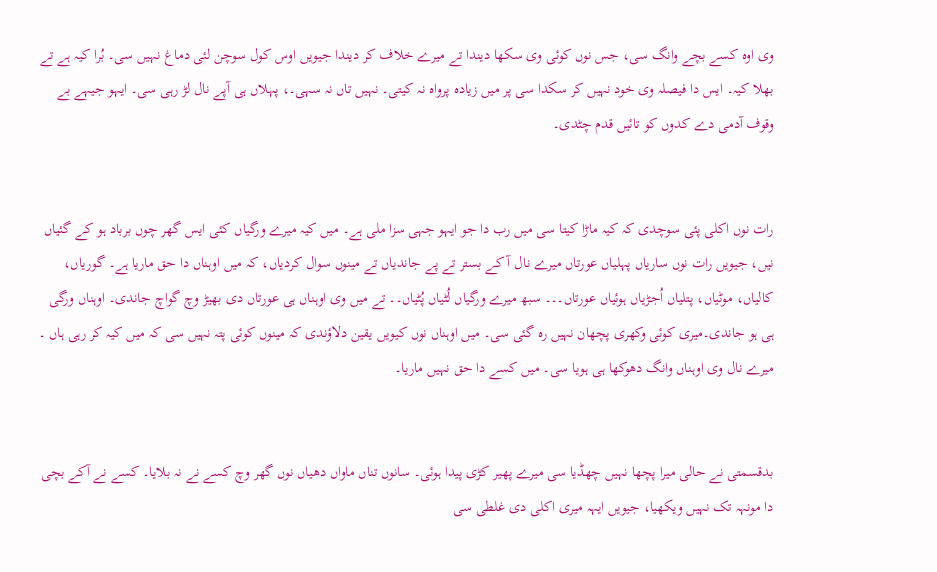وی اوہ کسے بچے وانگ سی، جس نوں کوئی وی سکھا دیندا تے میرے خلاف کر دیندا جیویں اوس کول سوچن لئی دماغ نہیں سی۔ بُرا کیہ ہے تے بھلا کیہ۔ ایس دا فیصلہ وی خود نہیں کر سکدا سی پر میں زیادہ پرواہ نہ کیتی۔ نہیں تاں نہ سہی۔، پہلاں ہی آپے نال لڑ رہی سی۔ ایہو جیہے بے وقوف آدمی دے کدوں کو تائیں قدم چٹدی۔


رات نوں اکلی پئی سوچدی کہ کیہ ماڑا کیتا سی میں رب دا جو ایہو جہی سزا ملی ہے۔ میں کیہ میرے ورگیاں کئی ایس گھر چوں برباد ہو کے گئیاں نیں، جیویں رات نوں ساریاں پہلیاں عورتاں میرے نال آ کے بستر تے پے جاندیاں تے مینوں سوال کردیاں، کہ میں اوہناں دا حق ماریا ہے۔ گوریاں، کالیاں، موٹیاں، پتلیاں اُجڑیاں ہوئیاں عورتاں۔۔۔ سبھ میرے ورگیاں لُٹیاں پُٹیاں۔۔ تے میں وی اوہناں ہی عورتاں دی بھیڑ وچ گواچ جاندی۔ اوہناں ورگی ہی ہو جاندی۔میری کوئی وکھری پچھان نہیں رہ گئی سی۔ میں اوہناں نوں کیویں یقین دلاؤندی کہ مینوں کوئی پتہ نہیں سی کہ میں کیہ کر رہی ہاں ۔ میرے نال وی اوہناں وانگ دھوکھا ہی ہویا سی۔ میں کسے دا حق نہیں ماریا۔


بدقسمتی نے حالی میرا پچھا نہیں چھڈیا سی میرے پھیر کڑی پیدا ہوئی۔ سانوں تناں ماواں دھیاں نوں گھر وچ کسے نے نہ بلایا۔ کسے نے آکے بچی دا مونہہ تک نہیں ویکھیا، جیویں ایہہ میری اکلی دی غلطی سی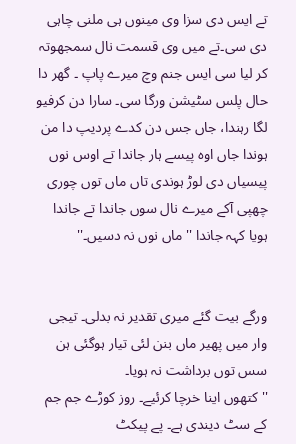تے ایس دی سزا وی مینوں ہی ملنی چاہی دی سی۔تے میں وی قسمت نال سمجھوتہ کر لیا سی ایس جنم وچ میرے پاپ ۔ گھر دا حال پلس سٹیشن ورگا سی۔ سارا دن کرفیو لگا رہندا، جاں جس دن کدے پردیپ دا من ہوندا جاں اوہ پیسے ہار جاندا تے اوس نوں پیسیاں دی لوڑ ہوندی تاں ماں توں چوری چھپی آکے میرے نال سوں جاندا تے جاندا ہویا کہہ جاندا '' ماں نوں نہ دسیں۔''


ورگے بیت گئے میری تقدیر نہ بدلی۔ تیجی وار میں پھیر ماں بنن لئی تیار ہوگئی ہن سس توں برداشت نہ ہویا۔
'' کتھوں اینا خرچا کرئیے۔ روز کوڑے جم جم کے سٹ دیندی ہے۔ پے پیکٹ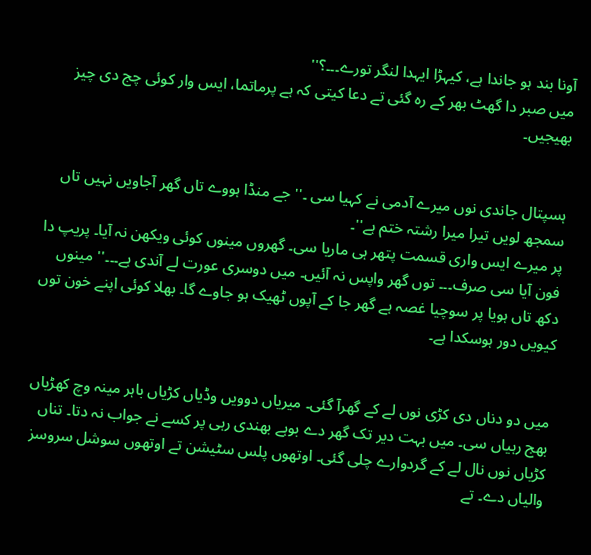آونا بند ہو جاندا ہے، کیہڑا ایہدا لنگر تورے۔۔۔؟''
میں صبر دا گھٹ بھر کے رہ گئی تے دعا کیتی کہ ہے پرماتما، ایس وار کوئی چج دی چیز بھیجیں۔


ہسپتال جاندی نوں میرے آدمی نے کہیا سی ۔'' جے منڈا ہووے تاں گھر آجاویں نہیں تاں سمجھ لویں تیرا میرا رشتہ ختم ہے''۔
پر میرے ایس واری قسمت پتھر ہی ماریا سی۔ گھروں مینوں کوئی ویکھن نہ آیا۔ پریپ دا فون آیا سی صرف۔۔۔ توں گھر واپس نہ آئیں۔ میں دوسری عورت لے آندی ہے۔۔۔'' مینوں دکھ تاں ہویا پر سوچیا غصہ ہے گھر جا کے آپوں ٹھیک ہو جاوے گا۔ بھلا کوئی اپنے خون توں کیویں دور ہوسکدا ہے۔


میں دو دناں دی کڑی نوں لے کے گھرآ گئی۔ میریاں دوویں وڈیاں کڑیاں باہر مینہ وچ کھڑیاں بھج رہیاں سی۔ میں بہت دیر تک گھر دے بوہے بھندی رہی پر کسے نے جواب نہ دتا۔ تناں کڑیاں نوں نال لے کے گردوارے چلی گئی۔ اوتھوں پلس سٹیشن تے اوتھوں سوشل سروسز والیاں دے۔ تے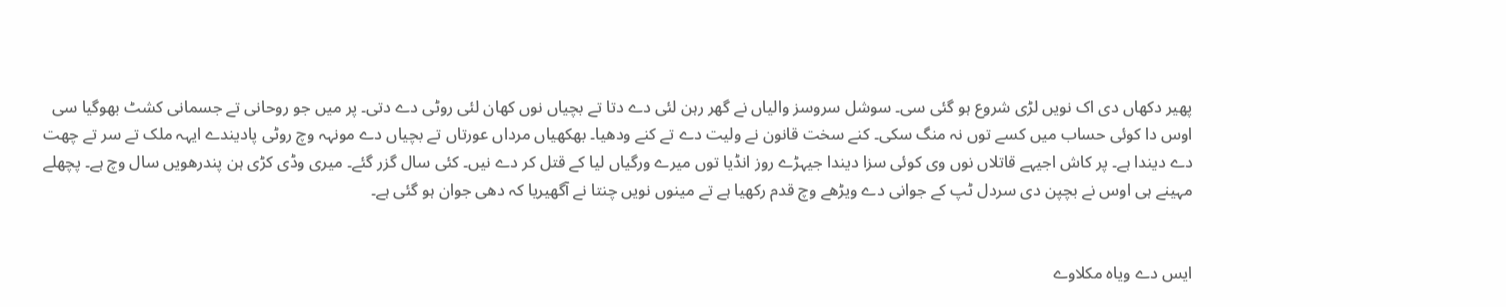پھیر دکھاں دی اک نویں لڑی شروع ہو گئی سی۔ سوشل سروسز والیاں نے گھر رہن لئی دے دتا تے بچیاں نوں کھان لئی روٹی دے دتی۔ پر میں جو روحانی تے جسمانی کشٹ بھوگیا سی اوس دا کوئی حساب میں کسے توں نہ منگ سکی۔ کنے سخت قانون نے ولیت دے تے کنے ودھیا۔ بھکھیاں مرداں عورتاں تے بچیاں دے مونہہ وچ روٹی پادیندے ایہہ ملک تے سر تے چھت دے دیندا ہے۔ پر کاش اجیہے قاتلاں نوں وی کوئی سزا دیندا جیہڑے روز انڈیا توں میرے ورگیاں لیا کے قتل کر دے نیں۔ کئی سال گزر گئے۔ میری وڈی کڑی ہن پندرھویں سال وچ ہے۔ پچھلے مہینے ہی اوس نے بچپن دی سردل ٹپ کے جوانی دے ویڑھے وچ قدم رکھیا ہے تے مینوں نویں چنتا نے آگھیریا کہ دھی جوان ہو گئی ہے۔


ایس دے ویاہ مکلاوے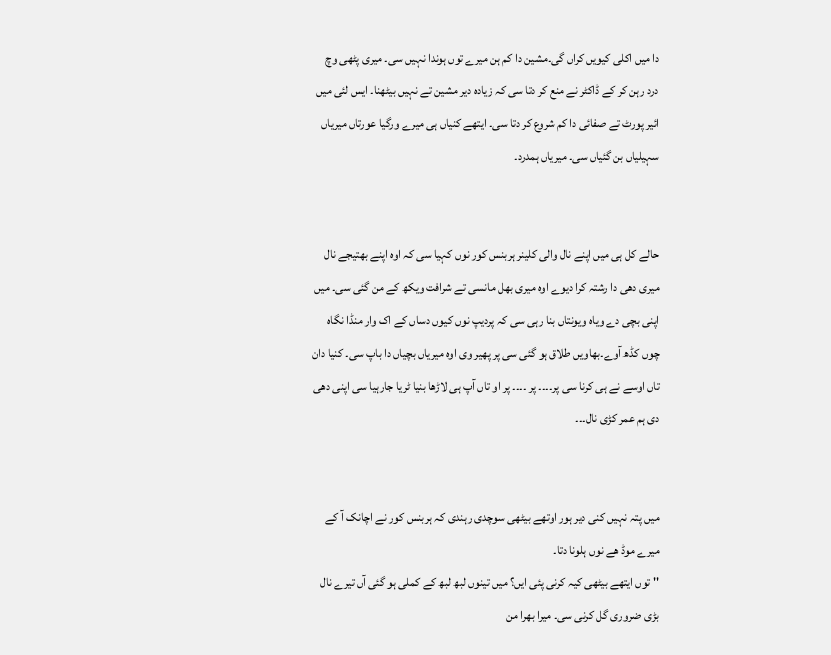دا میں اکلی کیویں کراں گی۔مشین دا کم ہن میرے توں ہوندا نہیں سی۔ میری پٹھی وچ درد رہن کر کے ڈاکٹر نے منع کر دتا سی کہ زیادہ دیر مشین تے نہیں بیٹھنا۔ ایس لئی میں ائیر پورٹ تے صفائی دا کم شروع کر دتا سی۔ ایتھے کنیاں ہی میرے ورگیا عورتاں میریاں سہیلیاں بن گئیاں سی۔ میریاں ہمدرد۔


حالے کل ہی میں اپنے نال والی کلینر ہربنس کور نوں کہیا سی کہ اوہ اپنے بھتیجے نال میری دھی دا رشتہ کرا دیوے اوہ میری بھل مانسی تے شرافت ویکھ کے من گئی سی۔ میں اپنی بچی دے ویاہ ویونتاں بنا رہی سی کہ پردیپ نوں کیوں دساں کے اک وار منڈا نگاہ چوں کڈھ آوے۔بھاویں طلاق ہو گئی سی پر پھیر وی اوہ میریاں بچیاں دا باپ سی۔ کنیا دان تاں اوسے نے ہی کرنا سی پر۔۔۔۔ پر ۔۔۔۔ پر او تاں آپ ہی لاڑھا بنیا ٹریا جارہیا سی اپنی دھی دی ہم عمر کڑی نال۔۔۔


میں پتہ نہیں کنی دیر ہور اوتھے بیٹھی سوچدی رہندی کہ ہربنس کور نے اچانک آ کے میرے موڈ ھے نوں ہلونا دتا۔
'' توں ایتھے بیٹھی کیہ کرنی پئی ایں؟ میں تینوں لبھ لبھ کے کملی ہو گئی آں تیرے نال بڑی ضروری گل کرنی سی۔ میرا بھرا من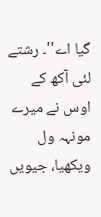گیا اے''۔ رشتے لئی آکھ کے اوس نے میرے مونہہ ول ویکھیا، جیویں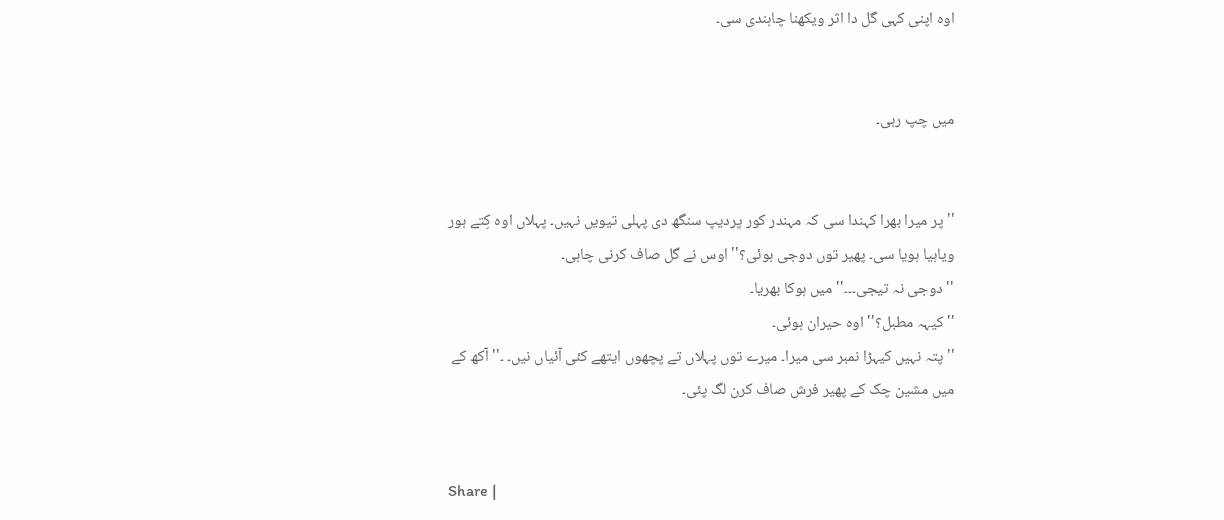اوہ اپنی کہی گل دا اثر ویکھنا چاہندی سی۔


میں چپ رہی۔


'' پر میرا بھرا کہندا سی کہ مہندر کور پردیپ سنگھ دی پہلی تیویں نہیں۔ پہلاں اوہ کِتے ہور ویاہیا ہویا سی۔ پھیر توں دوجی ہوئی؟'' اوس نے گل صاف کرنی چاہی۔
'' دوجی نہ تیجی۔۔۔'' میں ہوکا بھریا۔
'' کیہہ مطبل؟'' اوہ حیران ہوئی۔
'' پتہ نہیں کیہڑا نمبر سی میرا۔ میرے توں پہلاں تے پچھوں ایتھے کئی آئیاں نیں۔ ۔'' آکھ کے میں مشین چک کے پھیر فرش صاف کرن لگ پئی۔


Share |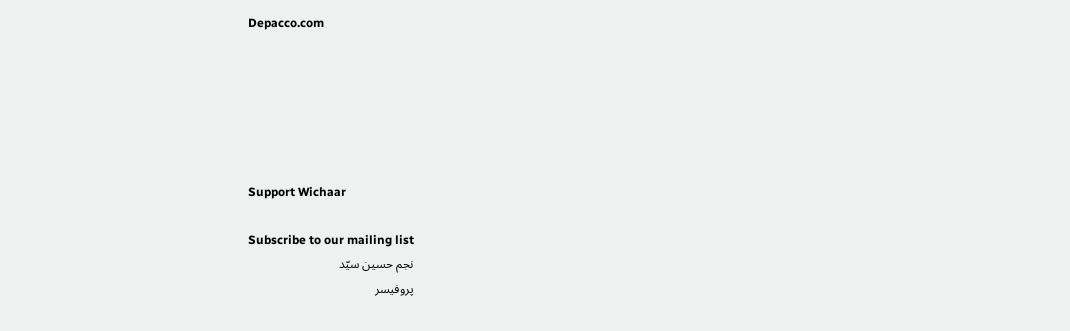Depacco.com






Support Wichaar

Subscribe to our mailing list
نجم حسین سیّد
پروفیسر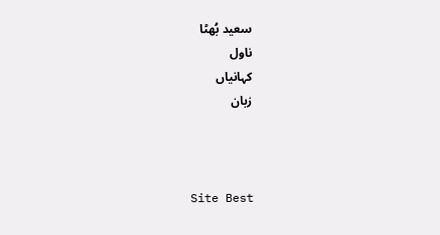سعید بُھٹا
ناول
کہانیاں
زبان



Site Best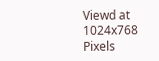Viewd at 1024x768 Pixels